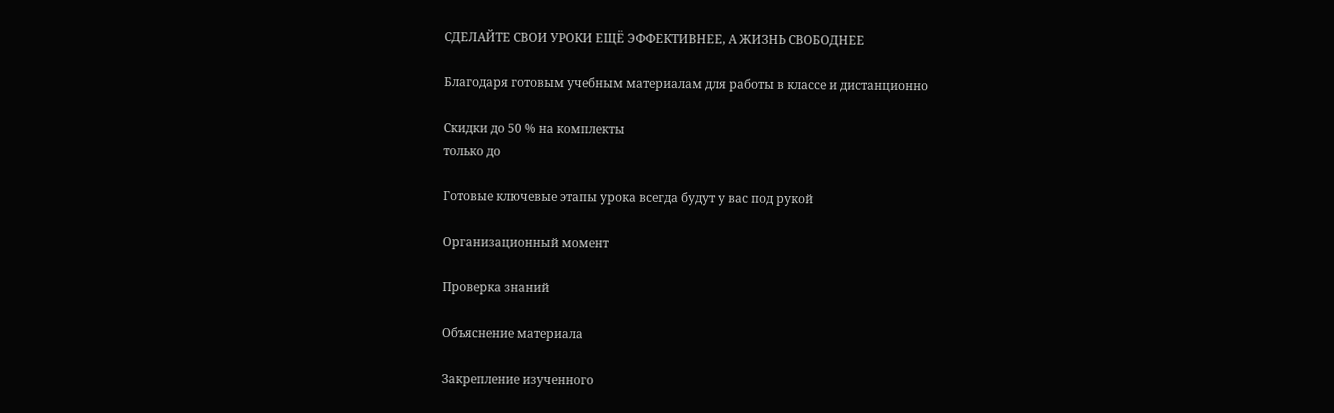СДЕЛАЙТЕ СВОИ УРОКИ ЕЩЁ ЭФФЕКТИВНЕЕ, А ЖИЗНЬ СВОБОДНЕЕ

Благодаря готовым учебным материалам для работы в классе и дистанционно

Скидки до 50 % на комплекты
только до

Готовые ключевые этапы урока всегда будут у вас под рукой

Организационный момент

Проверка знаний

Объяснение материала

Закрепление изученного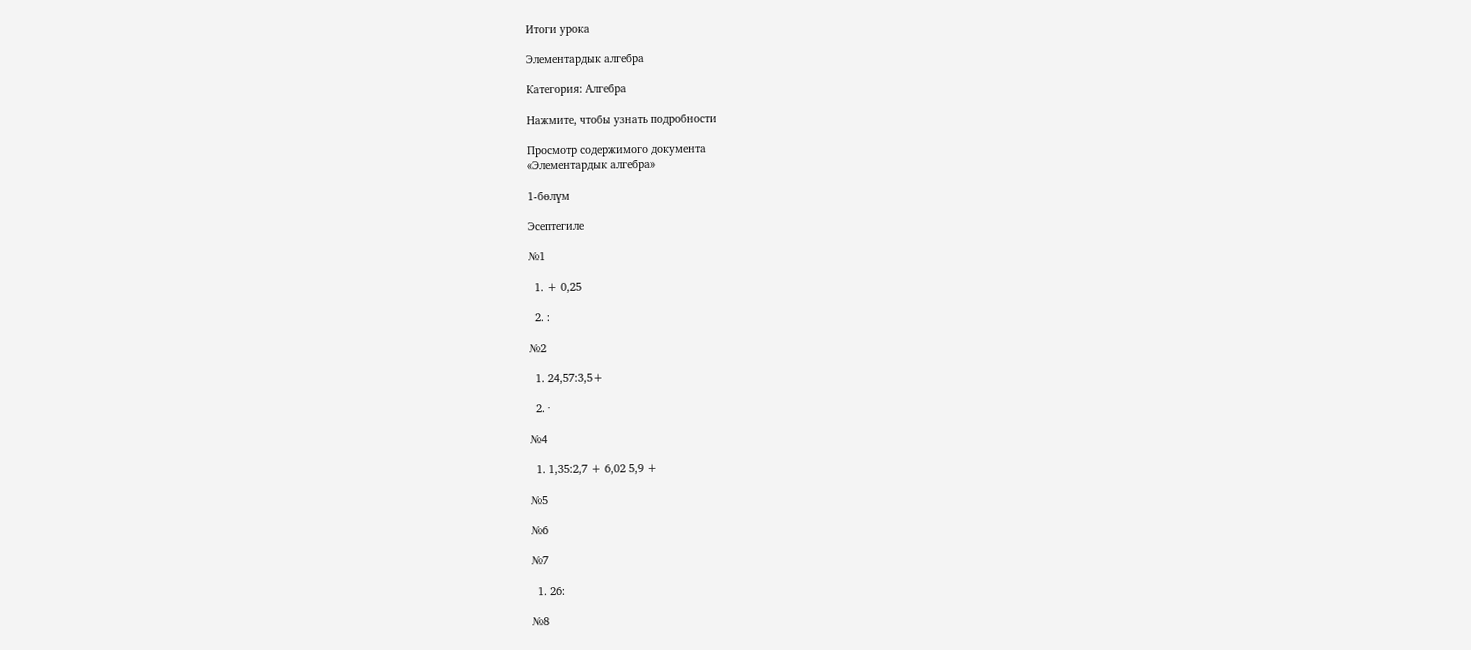Итоги урока

Элементардык алгебра

Категория: Алгебра

Нажмите, чтобы узнать подробности

Просмотр содержимого документа
«Элементардык алгебра»

1-бөлүм

Эсептегиле

№1

  1. + 0,25

  2. :

№2

  1. 24,57:3,5+

  2. ·

№4

  1. 1,35:2,7 + 6,02 5,9 +

№5

№6

№7

  1. 26:

№8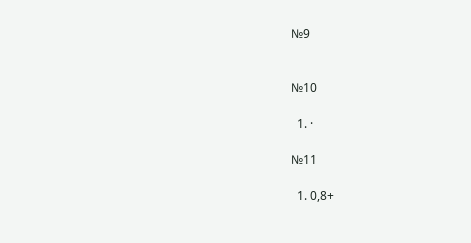№9


№10

  1. ·

№11

  1. 0,8+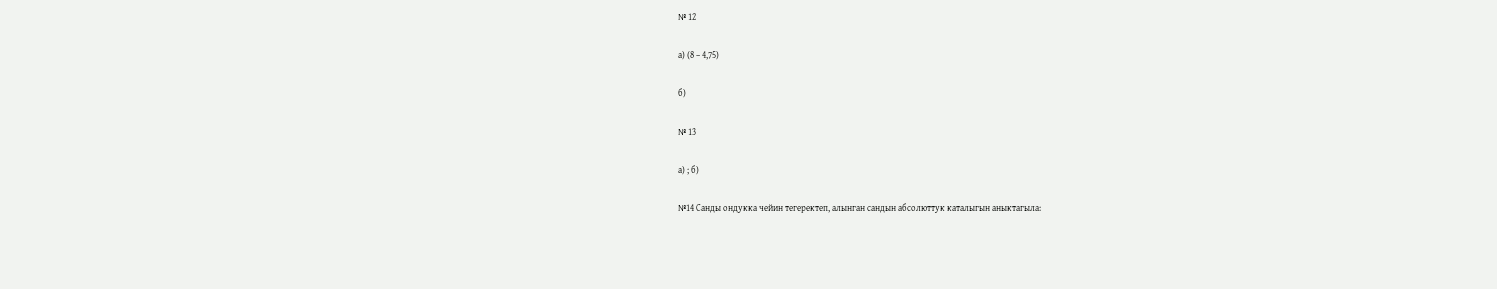№ 12

а) (8 – 4,75)

б)

№ 13

а) ; б)

№14 Санды ондукка чейин тегеректеп, алынган сандын абсолюттук каталыгын аныктагыла: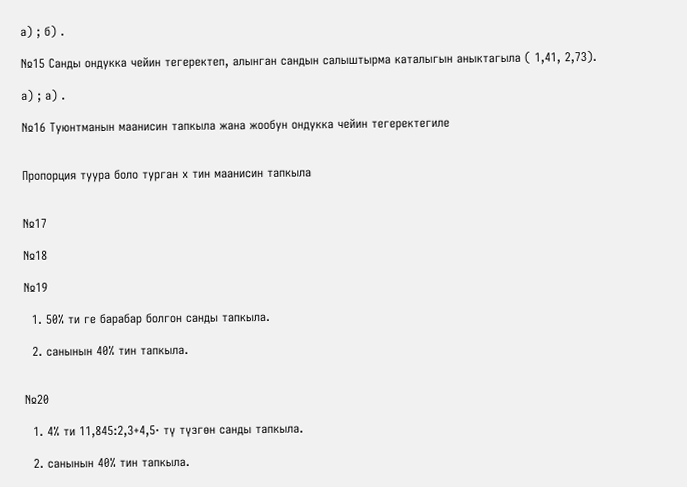а) ; б) .

№15 Санды ондукка чейин тегеректеп, алынган сандын салыштырма каталыгын аныктагыла ( 1,41, 2,73).

а) ; а) .

№16 Туюнтманын маанисин тапкыла жана жообун ондукка чейин тегеректегиле


Пропорция туура боло турган х тин маанисин тапкыла


№17

№18

№19

  1. 50% ти ге барабар болгон санды тапкыла.

  2. санынын 40% тин тапкыла.


№20

  1. 4% ти 11,845:2,3+4,5· тү түзгөн санды тапкыла.

  2. санынын 40% тин тапкыла.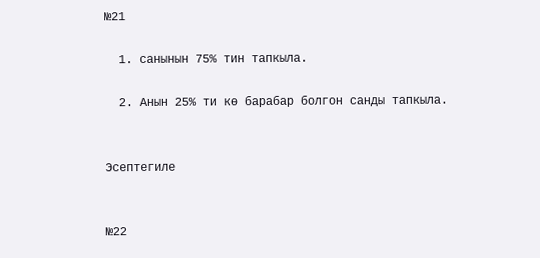№21

  1. санынын 75% тин тапкыла.

  2. Анын 25% ти кө барабар болгон санды тапкыла.


Эсептегиле


№22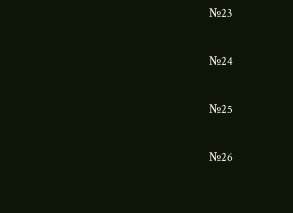№23

№24

№25

№26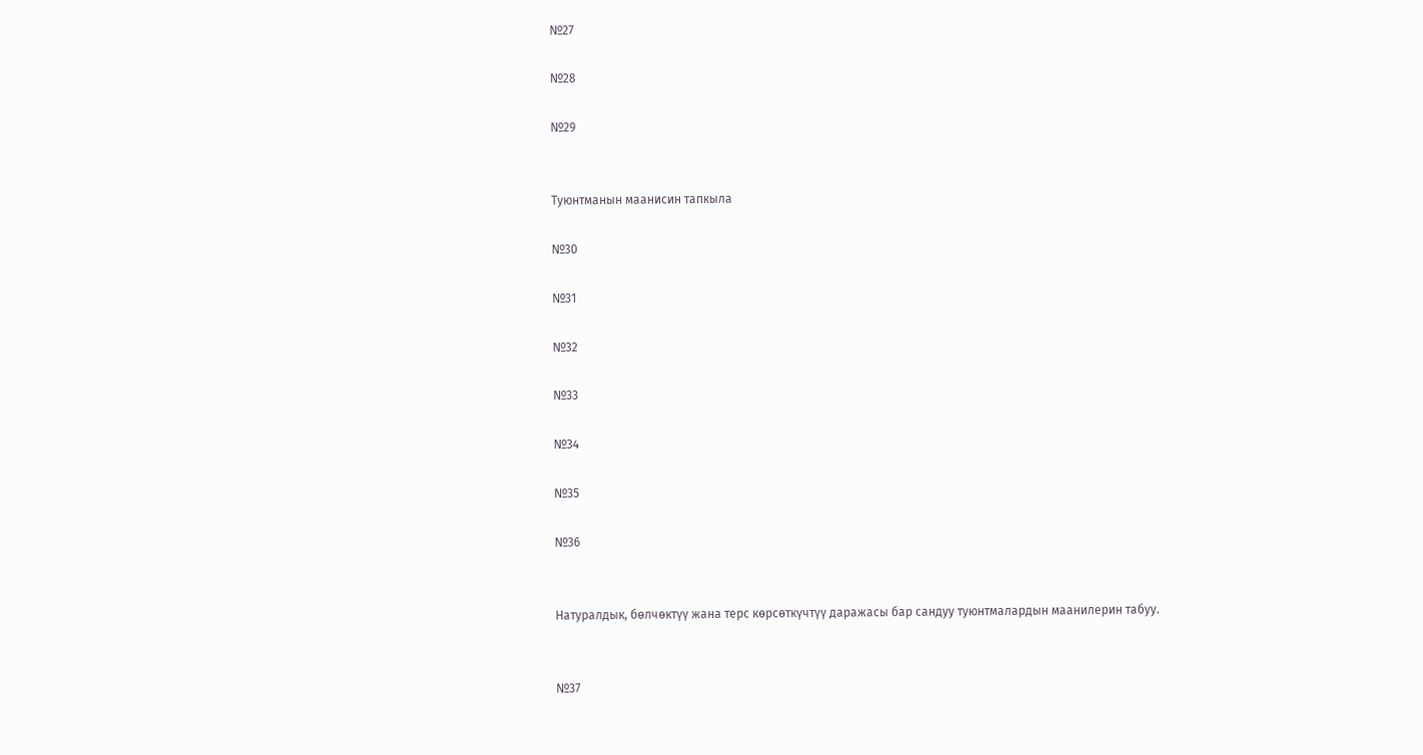№27

№28

№29


Туюнтманын маанисин тапкыла

№30

№31

№32

№33

№34

№35

№36


Натуралдык, бөлчөктүү жана терс көрсөткүчтүү даражасы бар сандуу туюнтмалардын маанилерин табуу.


№37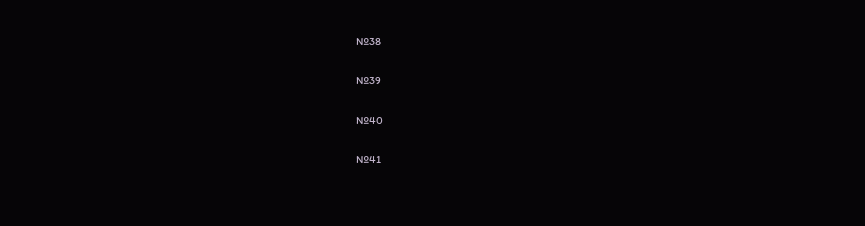№38

№39

№40

№41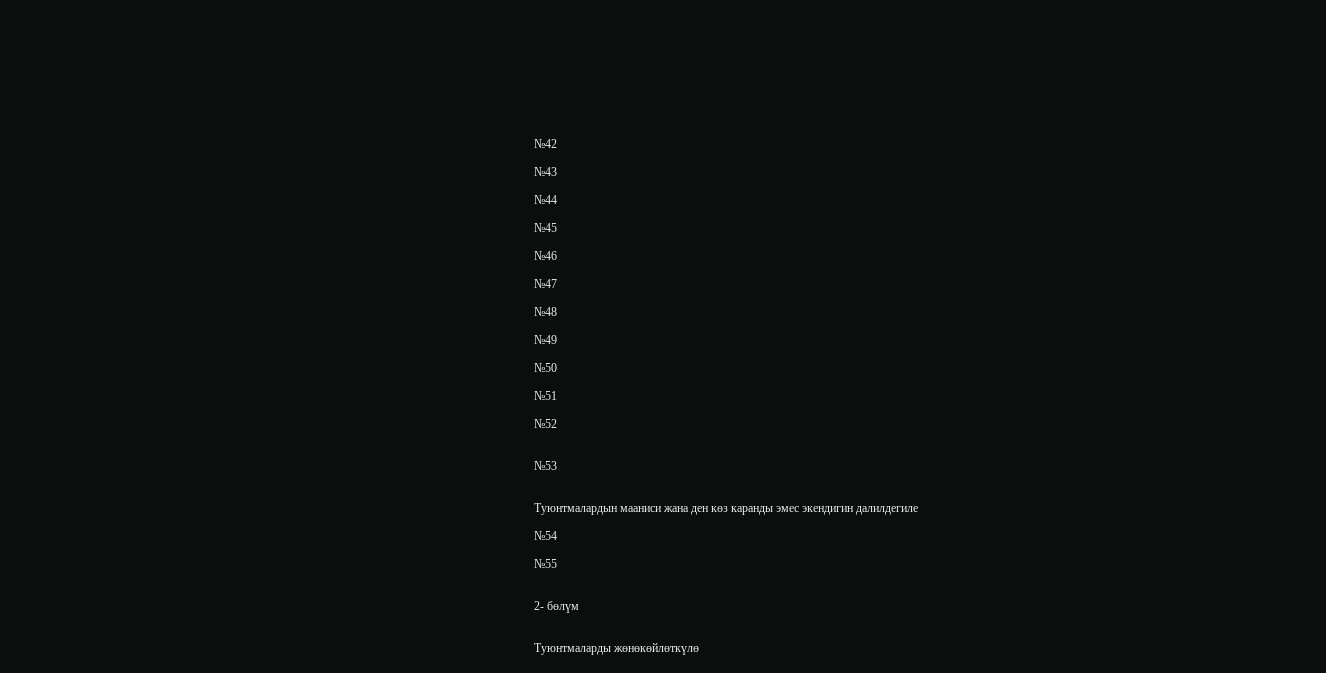№42

№43

№44

№45

№46

№47

№48

№49

№50

№51

№52


№53


Туюнтмалардын мааниси жана ден көз каранды эмес экендигин далилдегиле

№54

№55


2- бөлүм


Туюнтмаларды жөнөкөйлөткүлө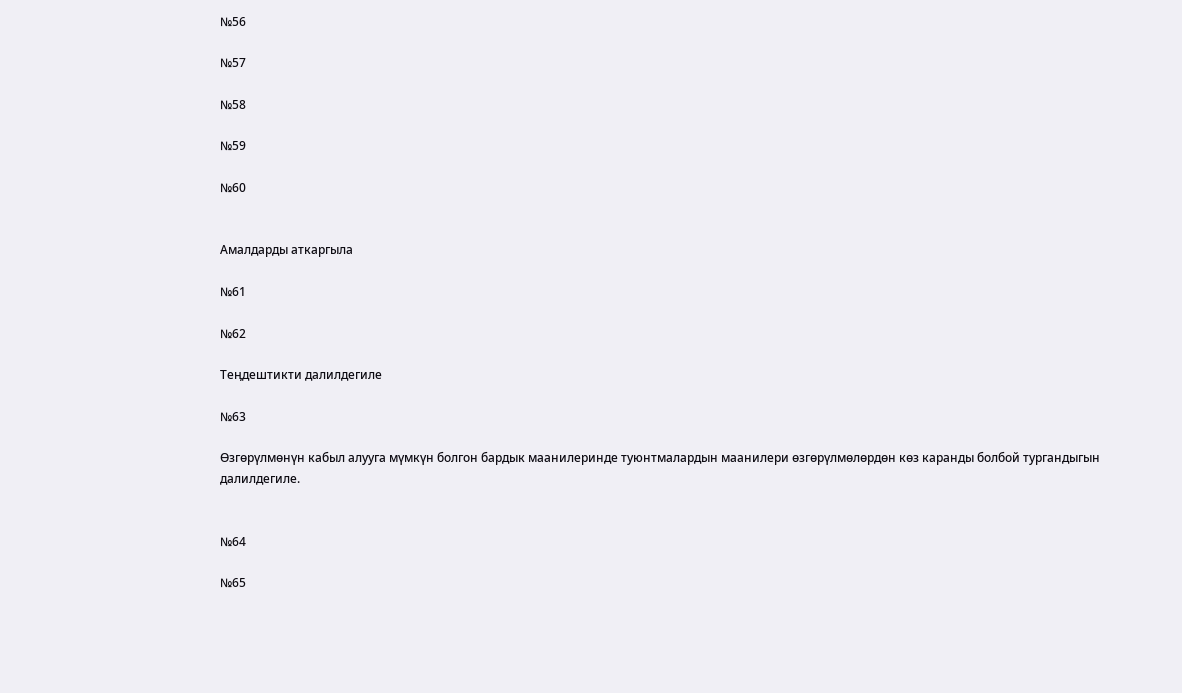№56

№57

№58

№59

№60


Амалдарды аткаргыла

№61

№62

Теӊдештикти далилдегиле

№63

Өзгөрүлмөнүн кабыл алууга мүмкүн болгон бардык маанилеринде туюнтмалардын маанилери өзгөрүлмөлөрдөн көз каранды болбой тургандыгын далилдегиле.


№64

№65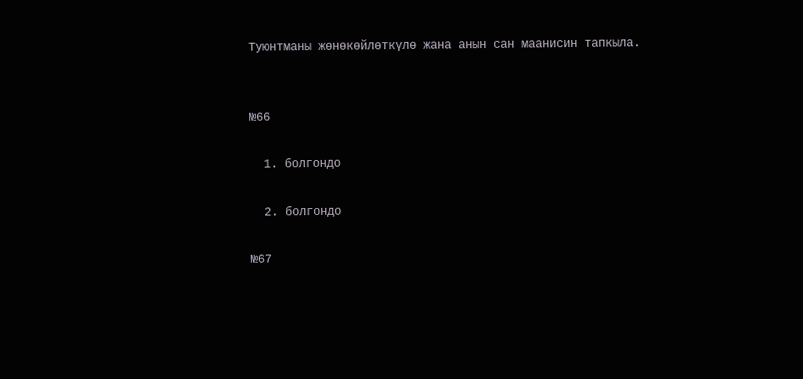Туюнтманы жөнөкөйлөткүлө жана анын сан маанисин тапкыла.


№66

  1. болгондо

  2. болгондо

№67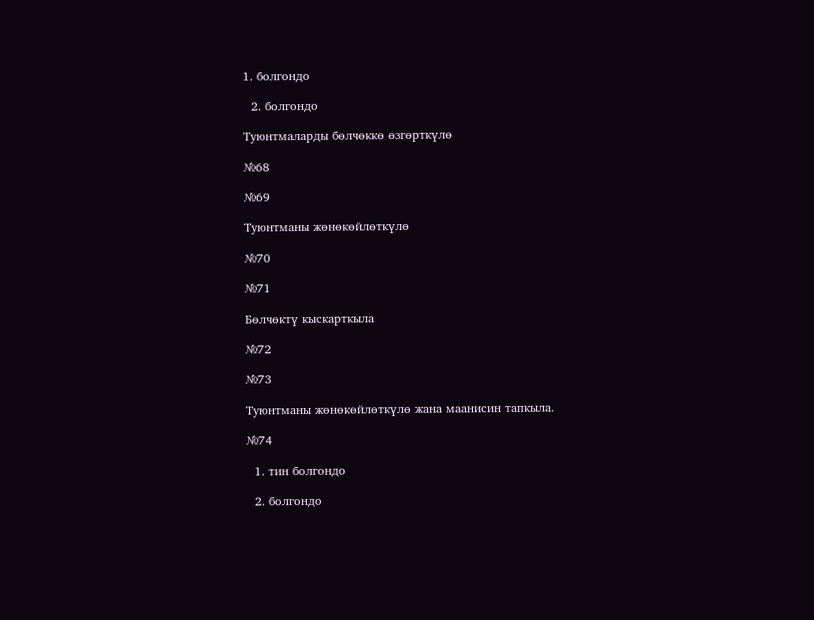1. болгондо

  2. болгондо

Туюнтмаларды бөлчөккө өзгөрткүлө

№68

№69

Туюнтманы жөнөкөйлөткүлө

№70

№71

Бөлчөктү кыскарткыла

№72

№73

Туюнтманы жөнөкөйлөткүлө жана маанисин тапкыла.

№74

  1. тин болгондо

  2. болгондо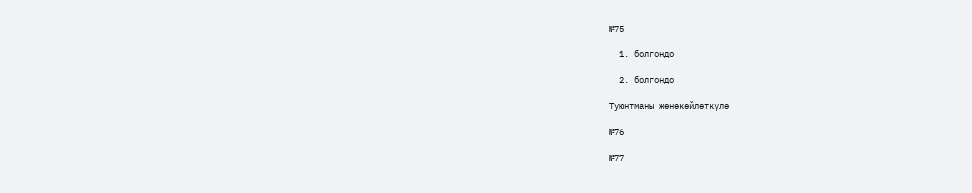№75

  1. болгондо

  2. болгондо

Туюнтманы жөнөкөйлөткүлө

№76

№77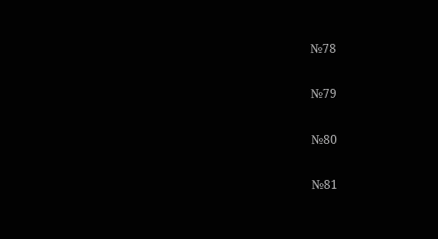№78

№79

№80

№81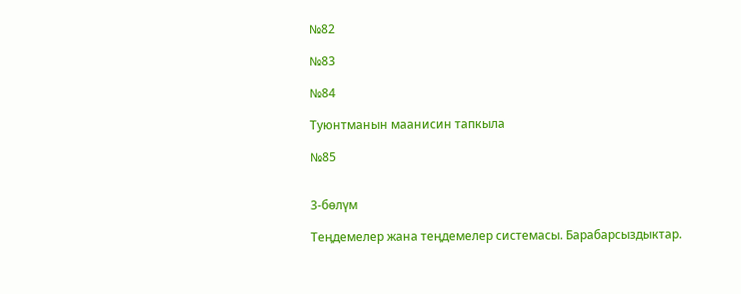№82

№83

№84

Туюнтманын маанисин тапкыла

№85


3-бөлүм

Теӊдемелер жана теӊдемелер системасы. Барабарсыздыктар.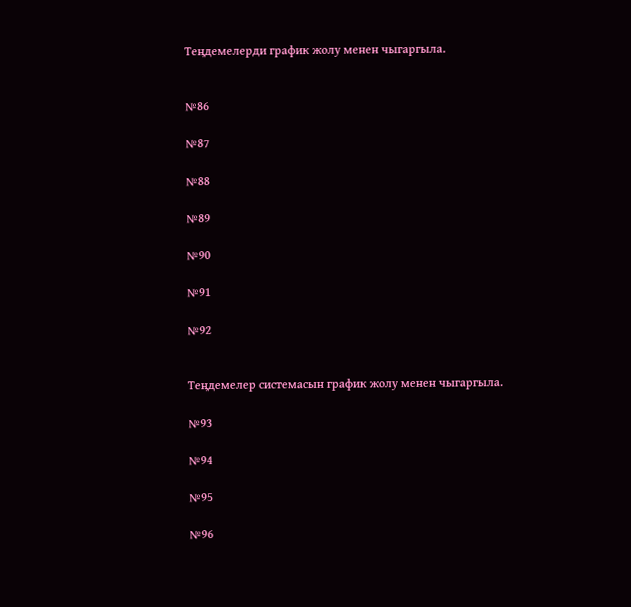Теӊдемелерди график жолу менен чыгаргыла.


№86

№87

№88

№89

№90

№91

№92


Теӊдемелер системасын график жолу менен чыгаргыла.

№93

№94

№95

№96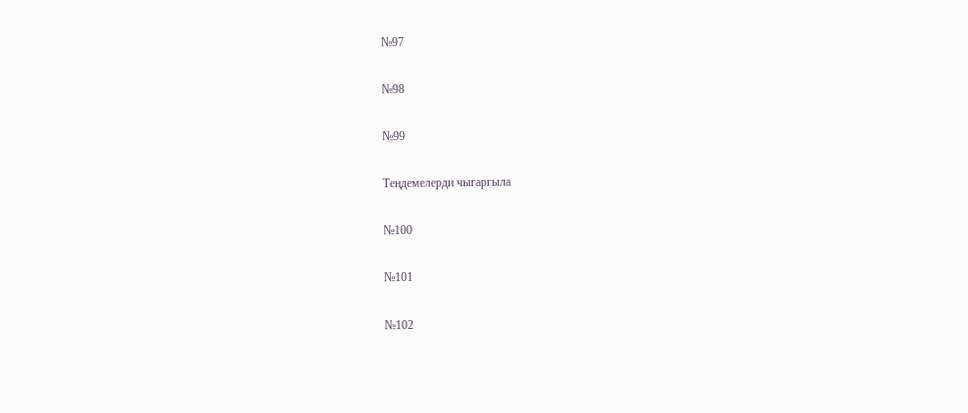№97

№98

№99

Теӊдемелерди чыгаргыла

№100

№101

№102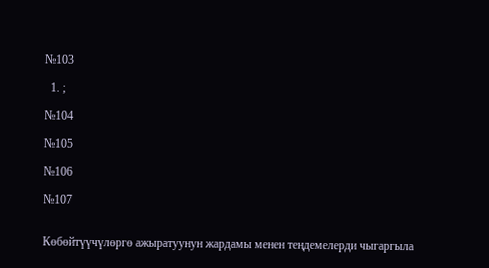№103

  1. ;

№104

№105

№106

№107


Көбөйтүүчүлөргө ажыратуунун жардамы менен теӊдемелерди чыгаргыла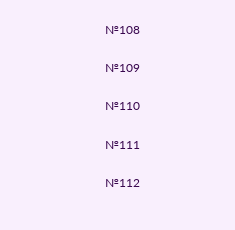№108

№109

№110

№111

№112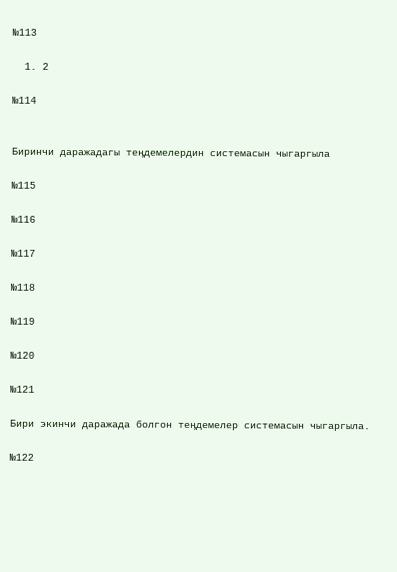№113

  1. 2

№114


Биринчи даражадагы теӊдемелердин системасын чыгаргыла

№115

№116

№117

№118

№119

№120

№121

Бири экинчи даражада болгон теӊдемелер системасын чыгаргыла.

№122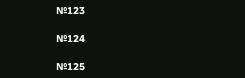№123

№124

№125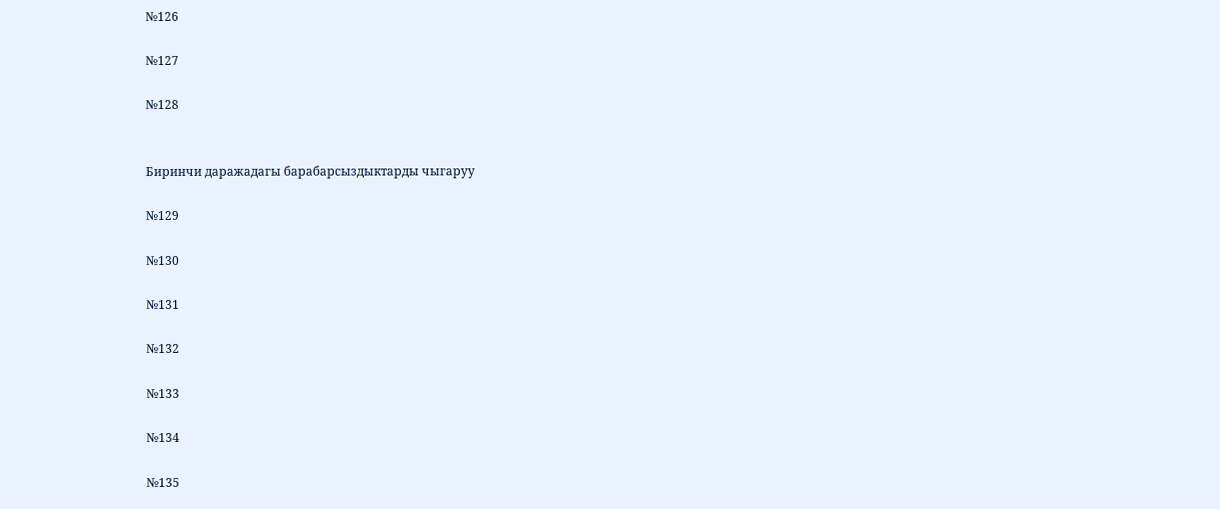№126

№127

№128


Биринчи даражадагы барабарсыздыктарды чыгаруу

№129

№130

№131

№132

№133

№134

№135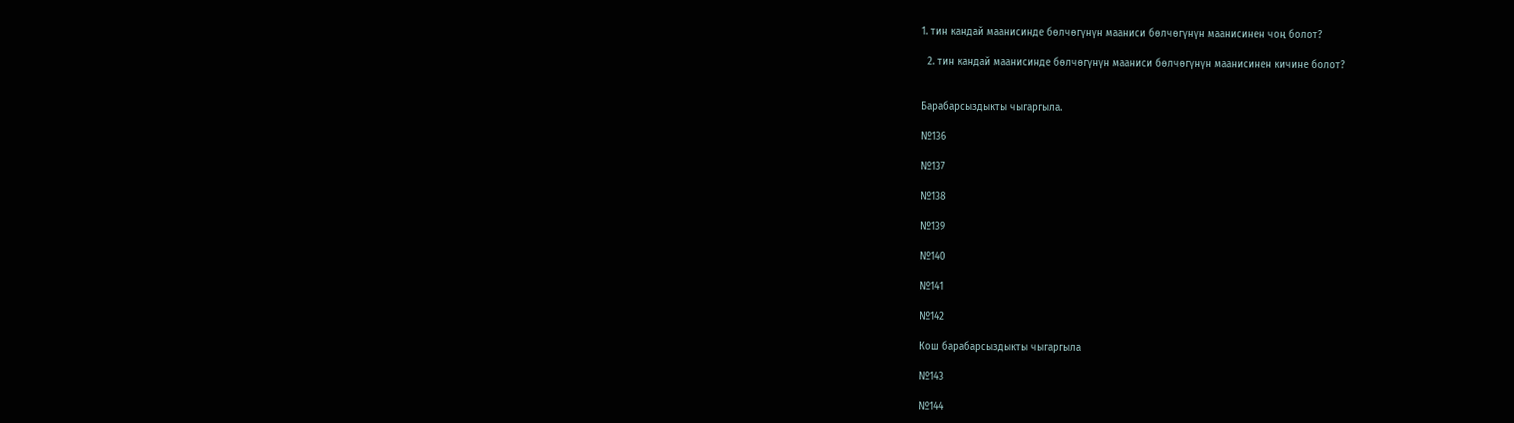1. тин кандай маанисинде бөлчөгүнүн мааниси бөлчөгүнүн маанисинен чоӊ болот?

  2. тин кандай маанисинде бөлчөгүнүн мааниси бөлчөгүнүн маанисинен кичине болот?


Барабарсыздыкты чыгаргыла.

№136

№137

№138

№139

№140

№141

№142

Кош барабарсыздыкты чыгаргыла

№143

№144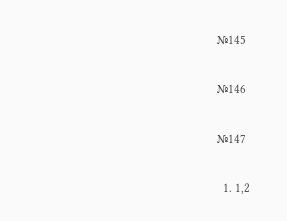№145

№146

№147

  1. 1,2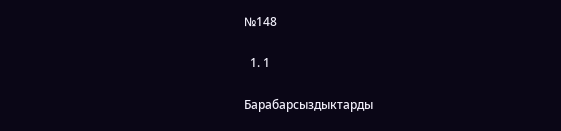№148

  1. 1

Барабарсыздыктарды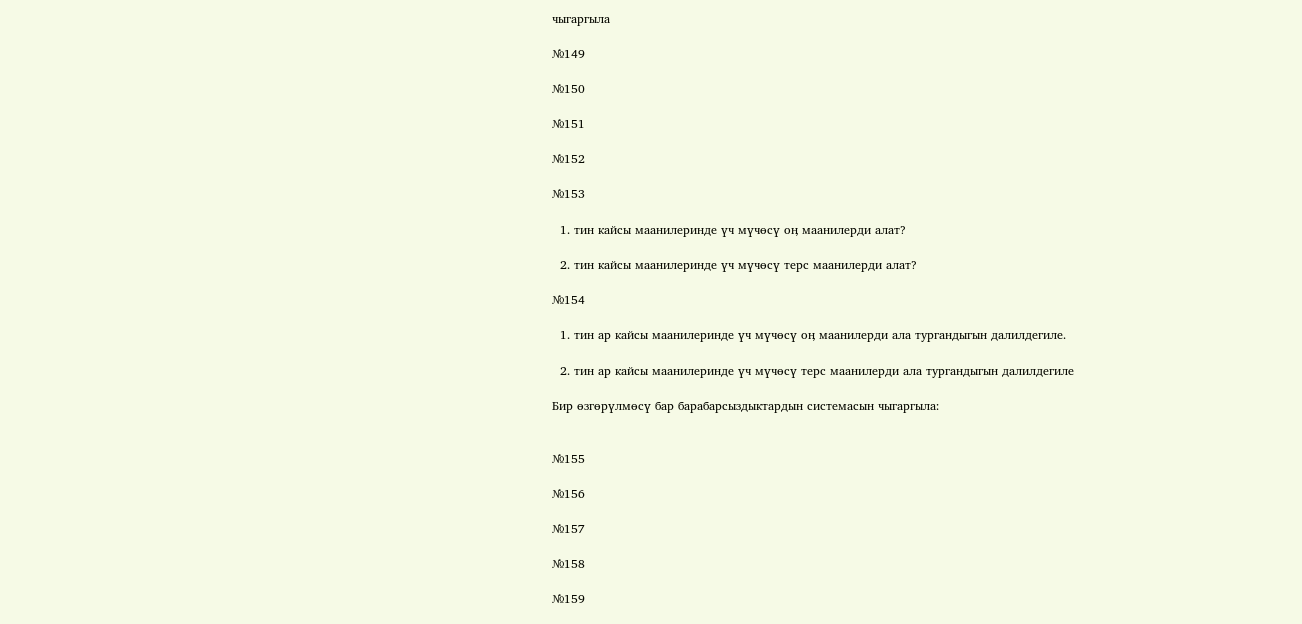чыгаргыла

№149

№150

№151

№152

№153

  1. тин кайсы маанилеринде үч мүчөсү оӊ маанилерди алат?

  2. тин кайсы маанилеринде үч мүчөсү терс маанилерди алат?

№154

  1. тин ар кайсы маанилеринде үч мүчөсү оӊ маанилерди ала тургандыгын далилдегиле.

  2. тин ар кайсы маанилеринде үч мүчөсү терс маанилерди ала тургандыгын далилдегиле

Бир өзгөрүлмөсү бар барабарсыздыктардын системасын чыгаргыла:


№155

№156

№157

№158

№159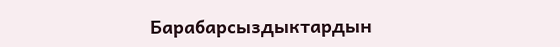Барабарсыздыктардын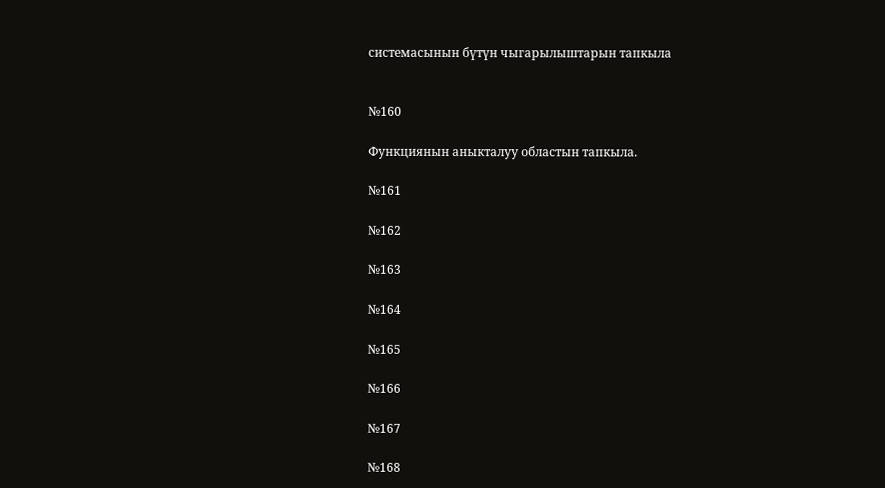системасынын бүтүн чыгарылыштарын тапкыла


№160

Функциянын аныкталуу областын тапкыла.

№161

№162

№163

№164

№165

№166

№167

№168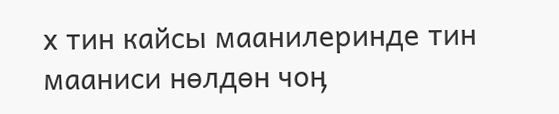х тин кайсы маанилеринде тин мааниси нөлдөн чоӊ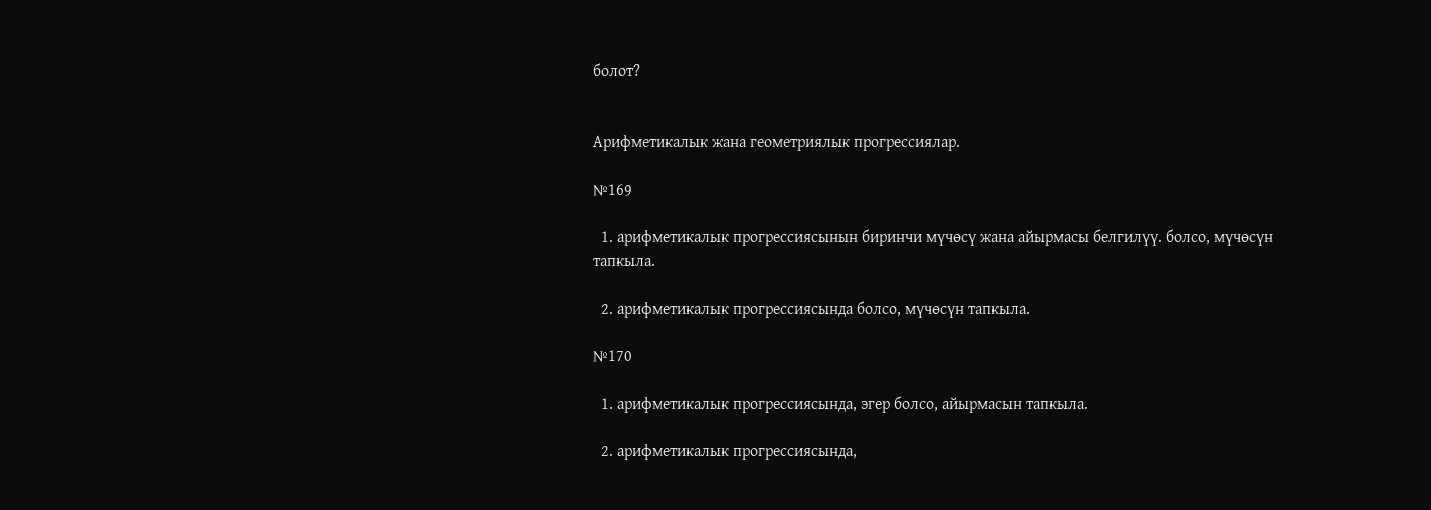болот?


Арифметикалык жана геометриялык прогрессиялар.

№169

  1. арифметикалык прогрессиясынын биринчи мүчөсү жана айырмасы белгилүү. болсо, мүчөсүн тапкыла.

  2. арифметикалык прогрессиясында болсо, мүчөсүн тапкыла.

№170

  1. арифметикалык прогрессиясында, эгер болсо, айырмасын тапкыла.

  2. арифметикалык прогрессиясында,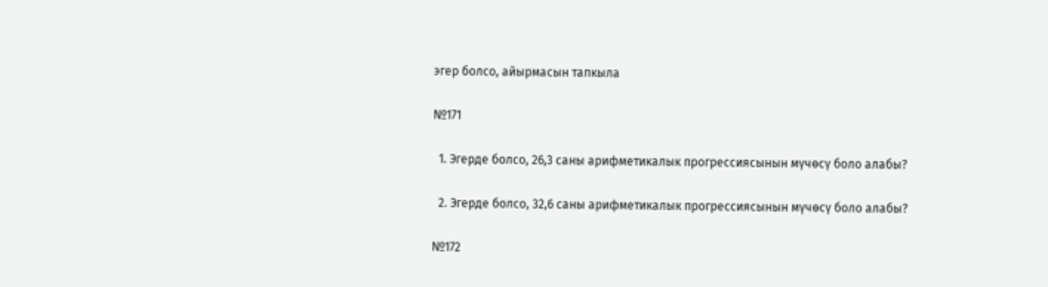эгер болсо, айырмасын тапкыла

№171

  1. Эгерде болсо, 26,3 саны арифметикалык прогрессиясынын мүчөсү боло алабы?

  2. Эгерде болсо, 32,6 саны арифметикалык прогрессиясынын мүчөсү боло алабы?

№172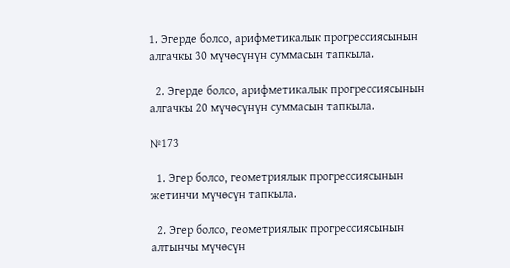1. Эгерде болсо, арифметикалык прогрессиясынын алгачкы 30 мүчөсүнүн суммасын тапкыла.

  2. Эгерде болсо, арифметикалык прогрессиясынын алгачкы 20 мүчөсүнүн суммасын тапкыла.

№173

  1. Эгер болсо, геометриялык прогрессиясынын жетинчи мүчөсүн тапкыла.

  2. Эгер болсо, геометриялык прогрессиясынын алтынчы мүчөсүн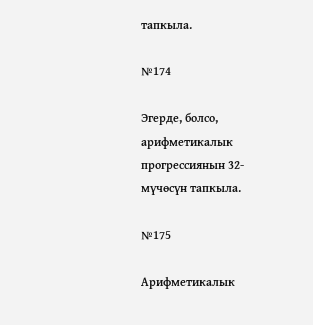тапкыла.

№174

Эгерде, болсо, арифметикалык прогрессиянын 32-мүчөсүн тапкыла.

№175

Арифметикалык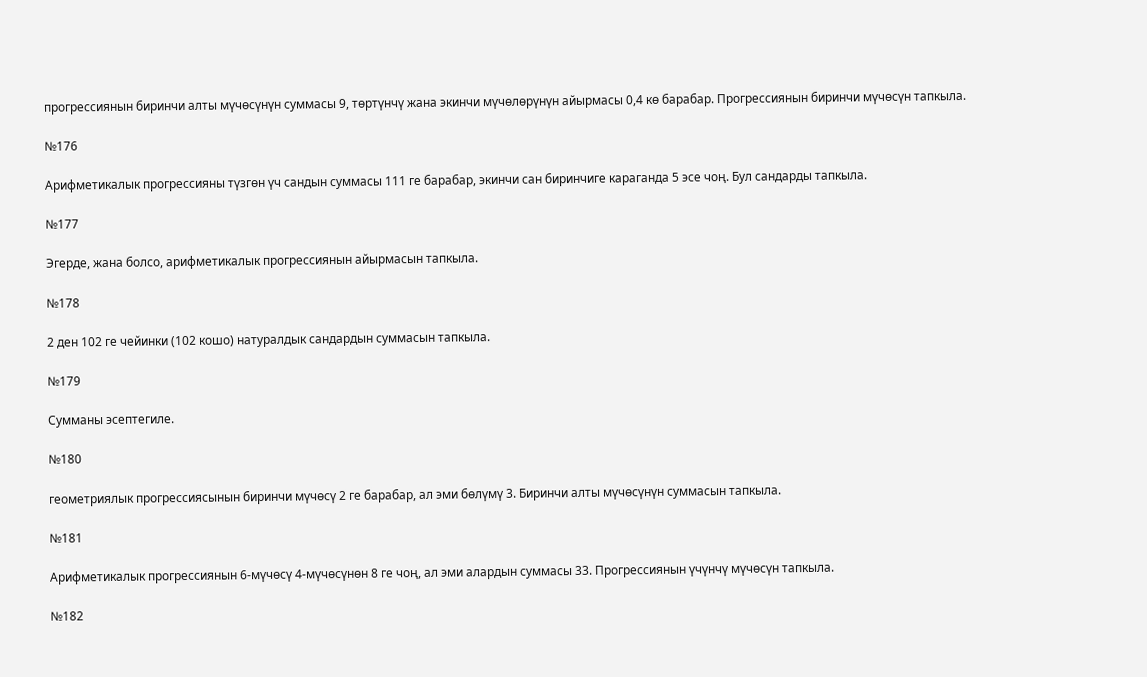прогрессиянын биринчи алты мүчөсүнүн суммасы 9, төртүнчү жана экинчи мүчөлөрүнүн айырмасы 0,4 кө барабар. Прогрессиянын биринчи мүчөсүн тапкыла.

№176

Арифметикалык прогрессияны түзгөн үч сандын суммасы 111 ге барабар, экинчи сан биринчиге караганда 5 эсе чоң. Бул сандарды тапкыла.

№177

Эгерде, жана болсо, арифметикалык прогрессиянын айырмасын тапкыла.

№178

2 ден 102 ге чейинки (102 кошо) натуралдык сандардын суммасын тапкыла.

№179

Сумманы эсептегиле.

№180

геометриялык прогрессиясынын биринчи мүчөсү 2 ге барабар, ал эми бөлүмү 3. Биринчи алты мүчөсүнүн суммасын тапкыла.

№181

Арифметикалык прогрессиянын 6-мүчөсү 4-мүчөсүнөн 8 ге чоң, ал эми алардын суммасы 33. Прогрессиянын үчүнчү мүчөсүн тапкыла.

№182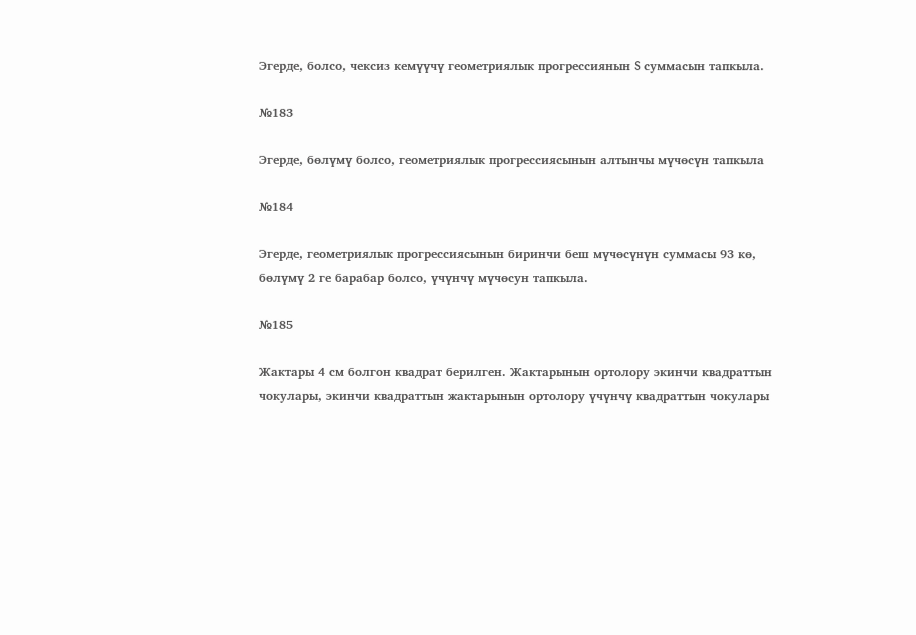Эгерде, болсо, чексиз кемүүчү геометриялык прогрессиянын S суммасын тапкыла.

№183

Эгерде, бөлүмү болсо, геометриялык прогрессиясынын алтынчы мүчөсүн тапкыла

№184

Эгерде, геометриялык прогрессиясынын биринчи беш мүчөсүнүн суммасы 93 кө, бөлүмү 2 ге барабар болсо, үчүнчү мүчөсун тапкыла.

№185

Жактары 4 см болгон квадрат берилген. Жактарынын ортолору экинчи квадраттын чокулары, экинчи квадраттын жактарынын ортолору үчүнчү квадраттын чокулары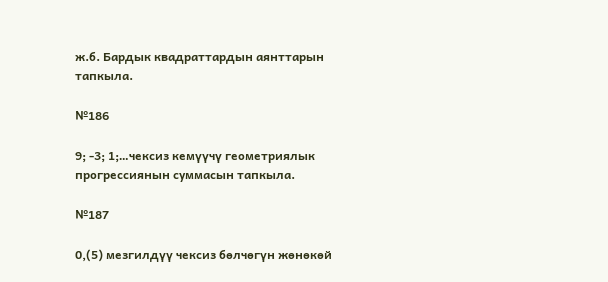ж.б. Бардык квадраттардын аянттарын тапкыла.

№186

9; -3; 1;…чексиз кемүүчү геометриялык прогрессиянын суммасын тапкыла.

№187

0,(5) мезгилдүү чексиз бөлчөгүн жөнөкөй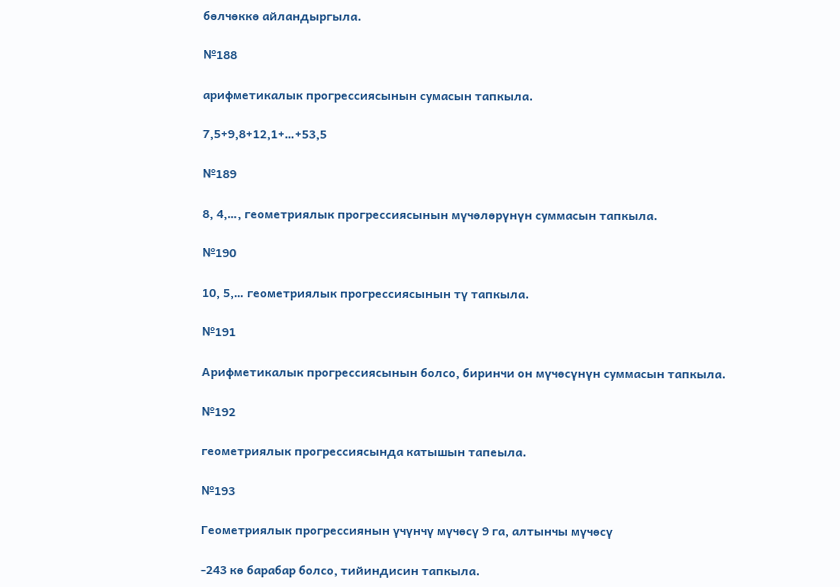бөлчөккө айландыргыла.

№188

арифметикалык прогрессиясынын сумасын тапкыла.

7,5+9,8+12,1+…+53,5

№189

8, 4,…, геометриялык прогрессиясынын мүчөлөрүнүн суммасын тапкыла.

№190

10, 5,… геометриялык прогрессиясынын тү тапкыла.

№191

Арифметикалык прогрессиясынын болсо, биринчи он мүчөсүнүн суммасын тапкыла.

№192

геометриялык прогрессиясында катышын тапеыла.

№193

Геометриялык прогрессиянын үчүнчү мүчөсү 9 га, алтынчы мүчөсү

-243 кө барабар болсо, тийиндисин тапкыла.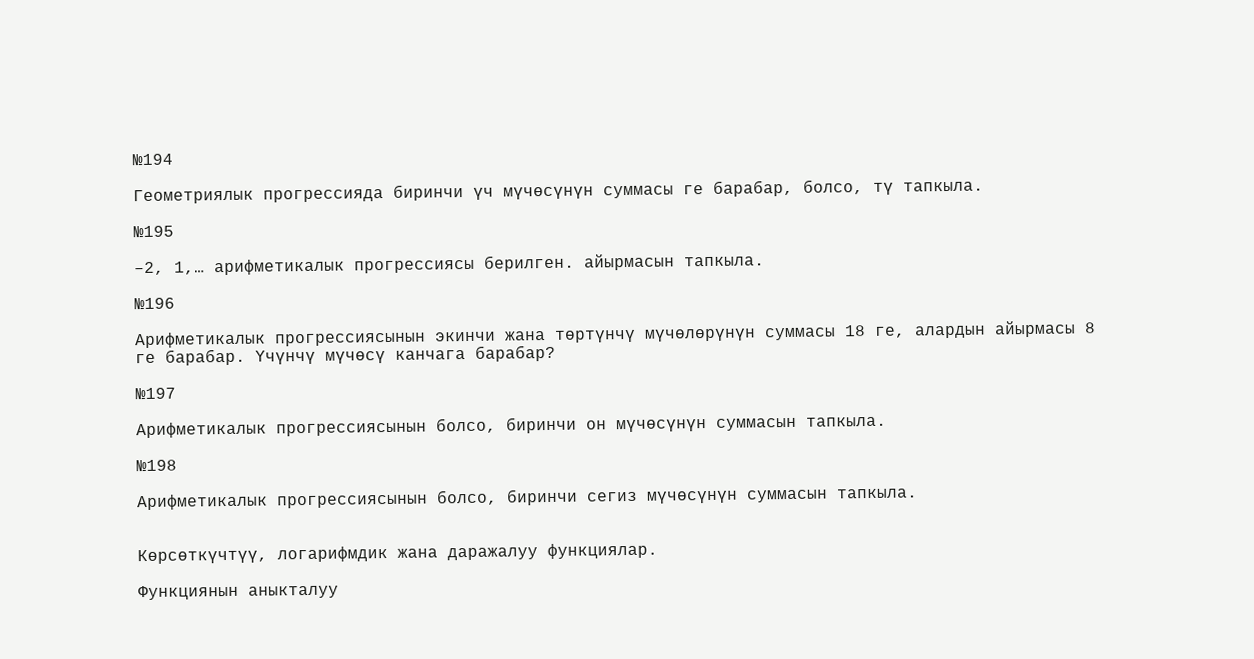№194

Геометриялык прогрессияда биринчи үч мүчөсүнүн суммасы ге барабар, болсо, тү тапкыла.

№195

–2, 1,… арифметикалык прогрессиясы берилген. айырмасын тапкыла.

№196

Арифметикалык прогрессиясынын экинчи жана төртүнчү мүчөлөрүнүн суммасы 18 ге, алардын айырмасы 8 ге барабар. Үчүнчү мүчөсү канчага барабар?

№197

Арифметикалык прогрессиясынын болсо, биринчи он мүчөсүнүн суммасын тапкыла.

№198

Арифметикалык прогрессиясынын болсо, биринчи сегиз мүчөсүнүн суммасын тапкыла.


Көрсөткүчтүү, логарифмдик жана даражалуу функциялар.

Функциянын аныкталуу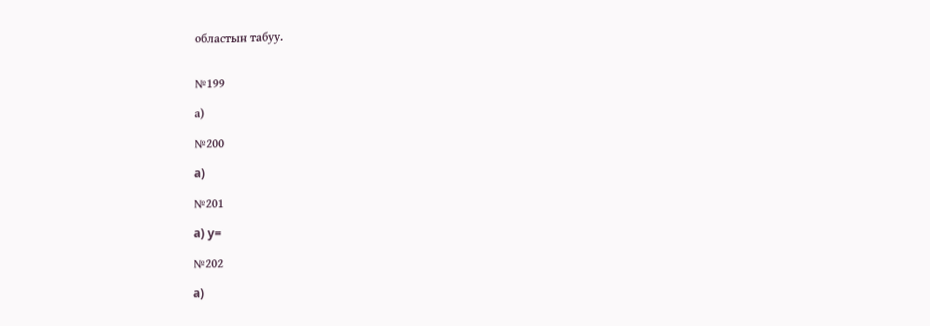областын табуу.


№199

а)

№200

a)

№201

a) y=

№202

a)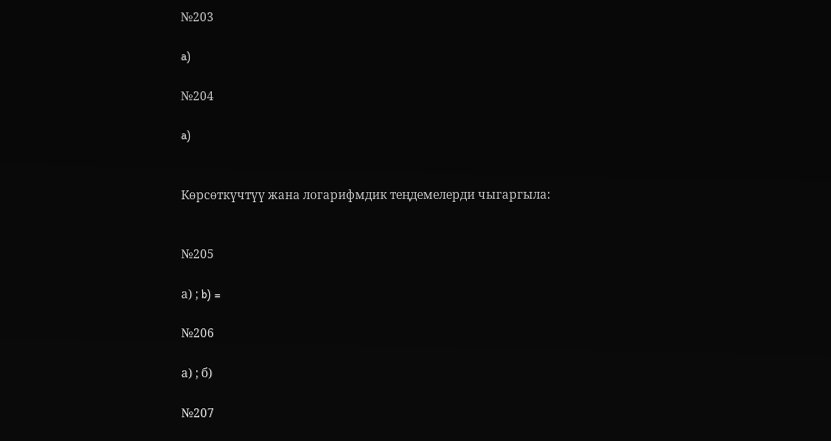№203

a)

№204

a)


Көрсөткүчтүү жана логарифмдик теңдемелерди чыгаргыла:


№205

а) ; b) =

№206

а) ; б)

№207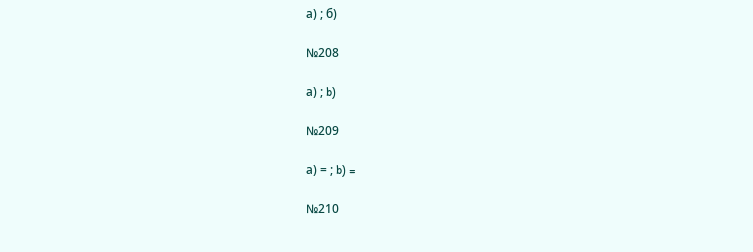а) ; б)

№208

а) ; b)

№209

а) = ; b) =

№210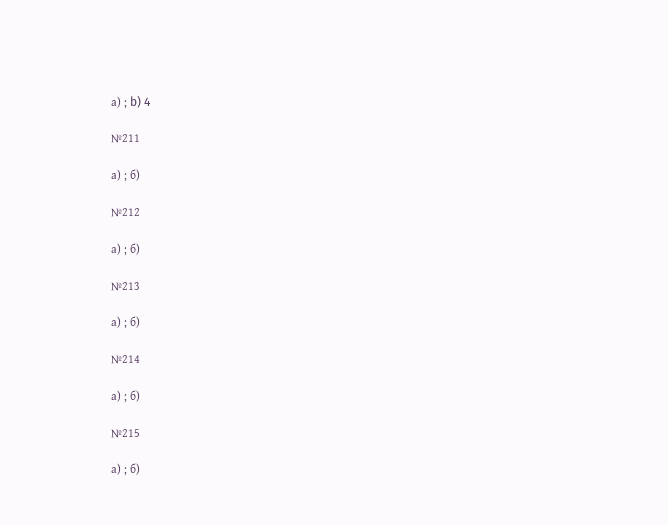а) ; b) 4

№211

а) ; б)

№212

а) ; б)

№213

а) ; б)

№214

а) ; б)

№215

а) ; б)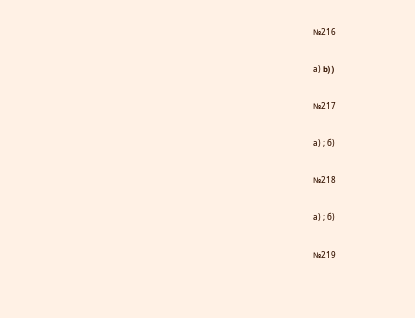№216

а) b) )

№217

а) ; б)

№218

а) ; б)

№219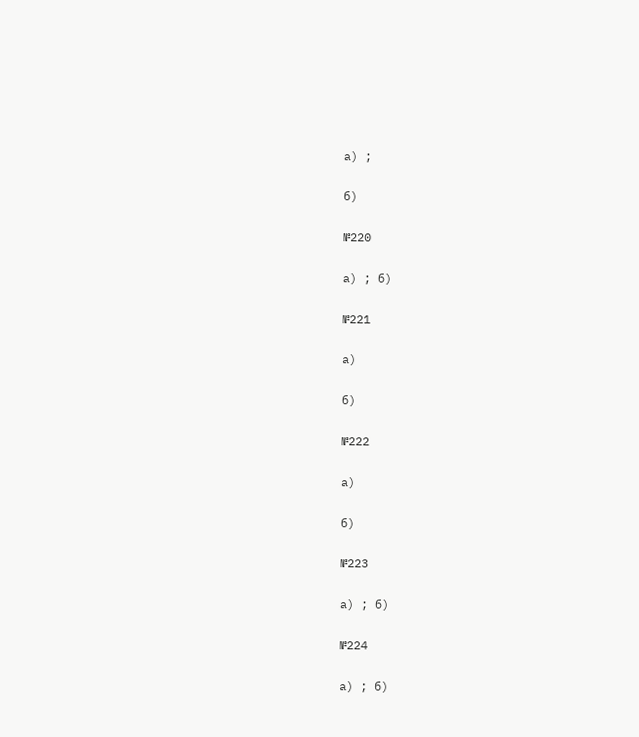а) ;

б)

№220

а) ; б)

№221

а)

б)

№222

а)

б)

№223

а) ; б)

№224

а) ; б)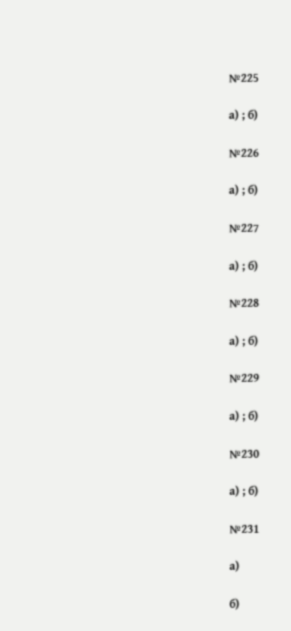№225

а) ; б)

№226

а) ; б)

№227

а) ; б)

№228

а) ; б)

№229

а) ; б)

№230

а) ; б)

№231

а)

б)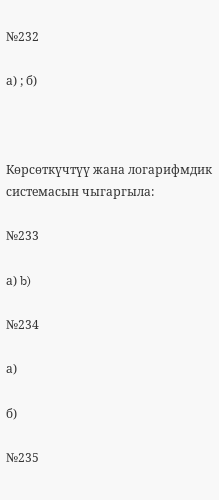№232

а) ; б)



Көрсөткүчтүү жана логарифмдик системасын чыгаргыла:

№233

а) b)

№234

а)

б)

№235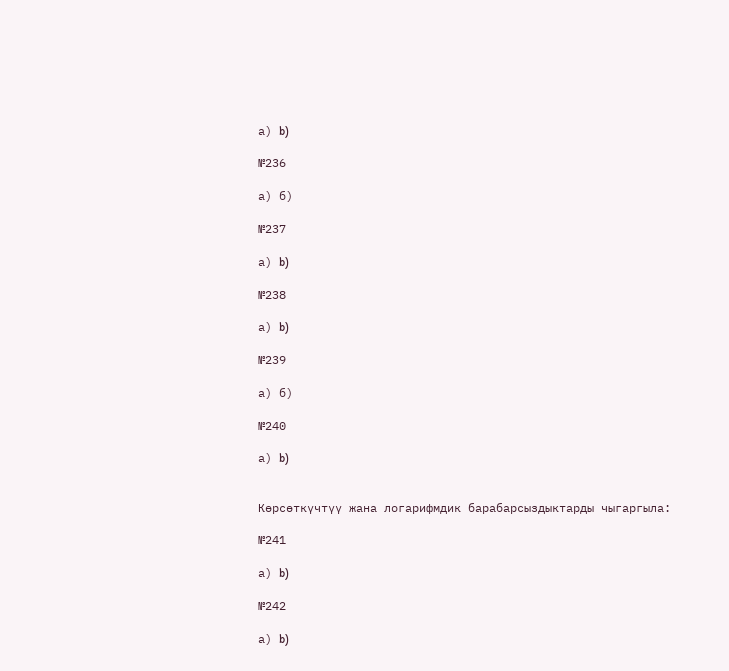а) b)

№236

а) б)

№237

а) b)

№238

а) b)

№239

а) б)

№240

а) b)


Көрсөткүчтүү жана логарифмдик барабарсыздыктарды чыгаргыла:

№241

а) b)

№242

а) b)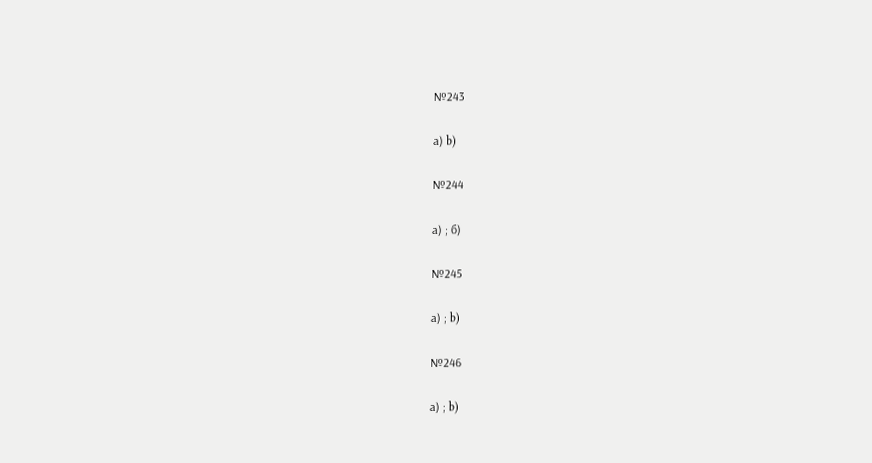№243

а) b)

№244

а) ; б)

№245

а) ; b)

№246

а) ; b)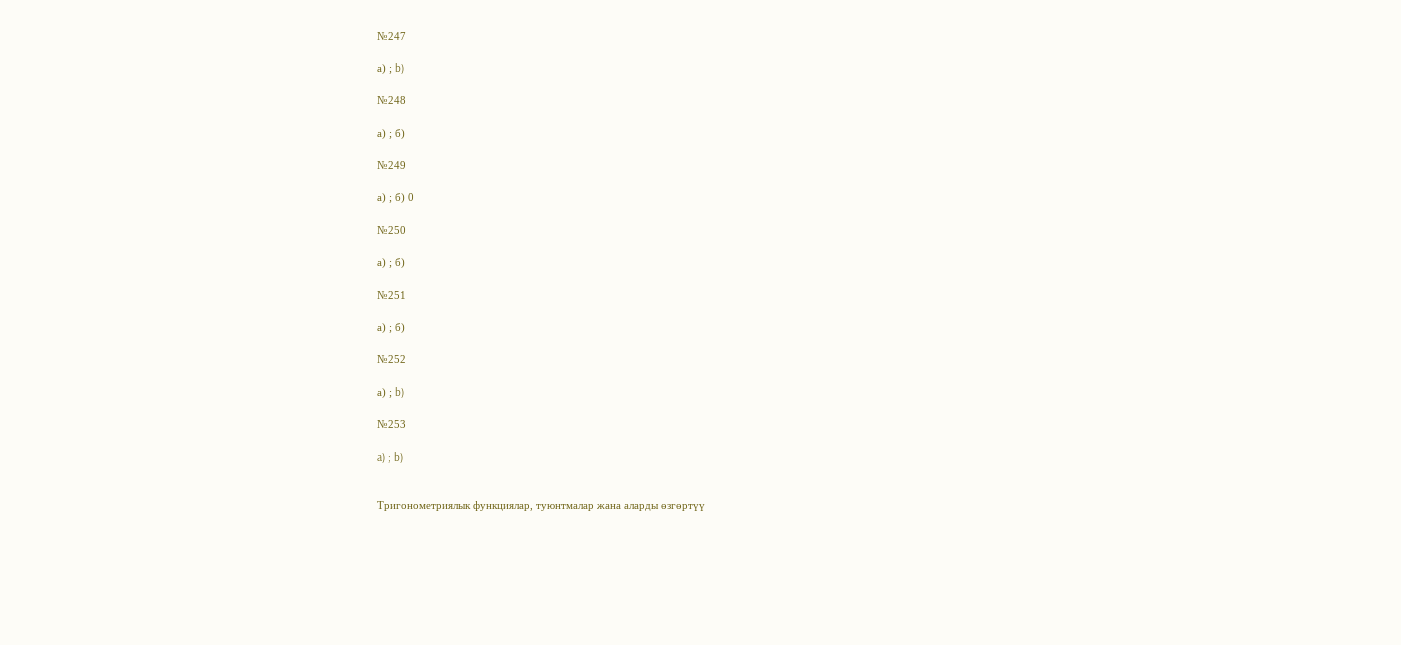№247

а) ; b)

№248

а) ; б)

№249

а) ; б) 0

№250

а) ; б)

№251

а) ; б)

№252

а) ; b)

№253

a) ; b)


Тригонометриялык функциялар, туюнтмалар жана аларды өзгөртүү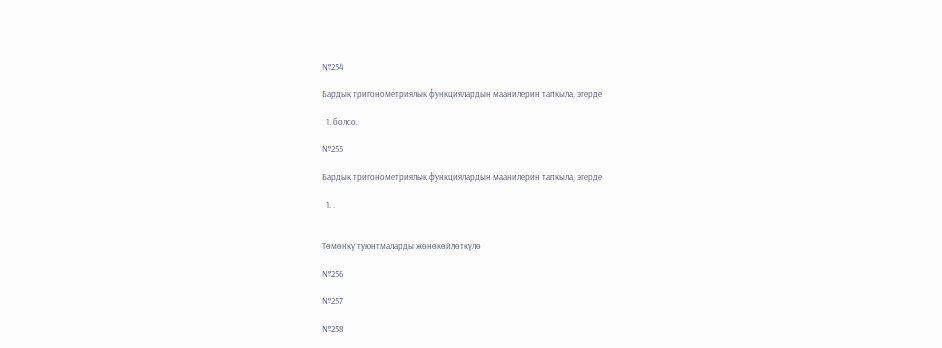№254

Бардык тригонометриялык функциялардын маанилерин тапкыла, эгерде

  1. болсо.

№255

Бардык тригонометриялык функциялардын маанилерин тапкыла, эгерде

  1. .


Төмөнкү туюнтмаларды жөнөкөйлөткүлө

№256

№257

№258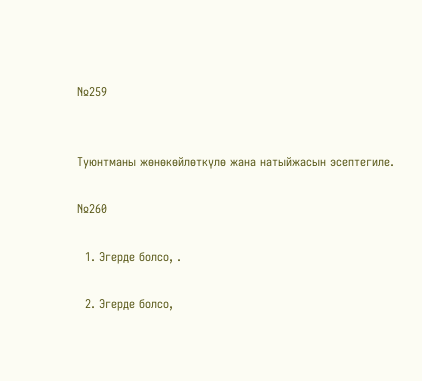№259


Туюнтманы жөнөкөйлөткүлө жана натыйжасын эсептегиле.

№260

  1. Эгерде болсо, .

  2. Эгерде болсо,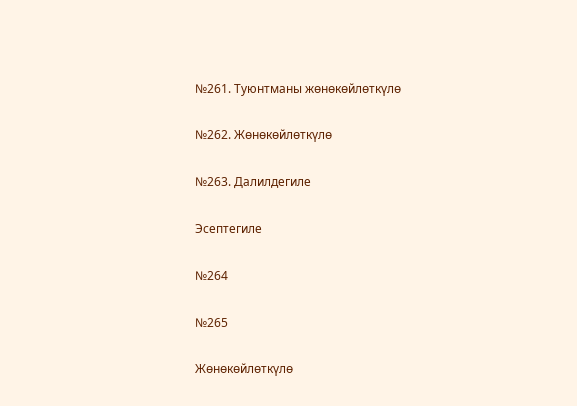№261. Туюнтманы жөнөкөйлөткүлө

№262. Жөнөкөйлөткүлө

№263. Далилдегиле

Эсептегиле

№264

№265

Жөнөкөйлөткүлө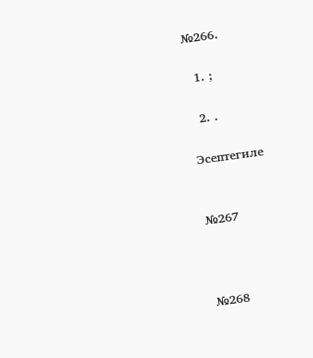№266.

  1. ;

  2. .

Эсептегиле


№267



№268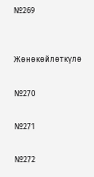№269


Жөнөкөйлөткүлө

№270

№271

№272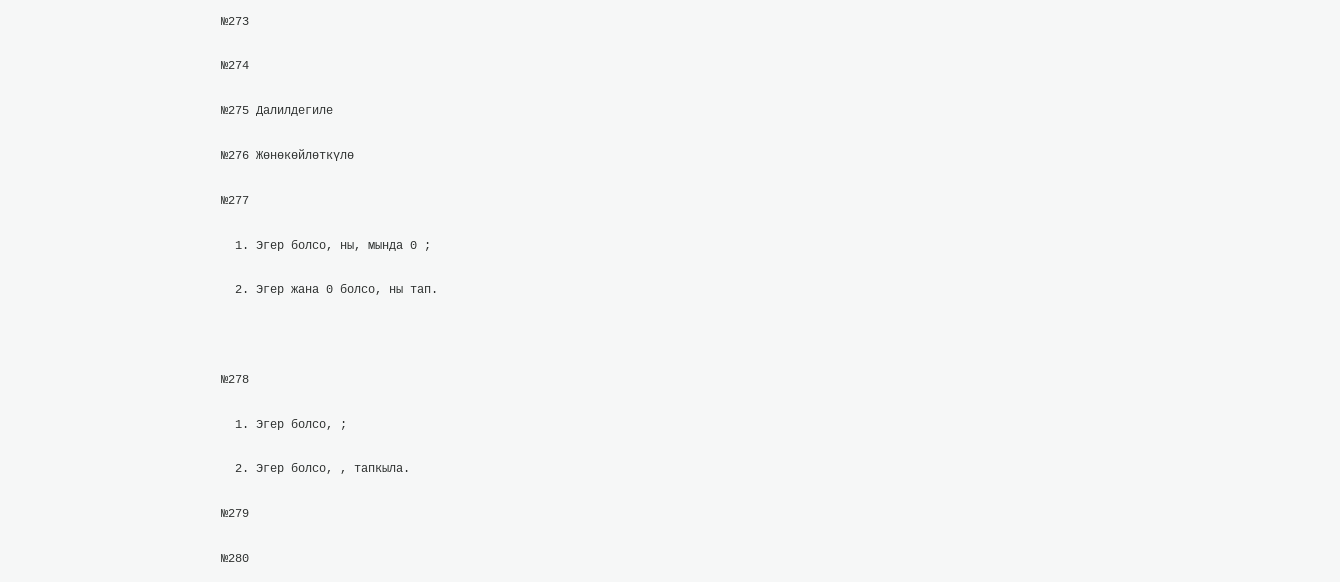№273

№274

№275 Далилдегиле

№276 Жөнөкөйлөткүлө

№277

  1. Эгер болсо, ны, мында 0 ;

  2. Эгер жана 0 болсо, ны тап.



№278

  1. Эгер болсо, ;

  2. Эгер болсо, , тапкыла.

№279

№280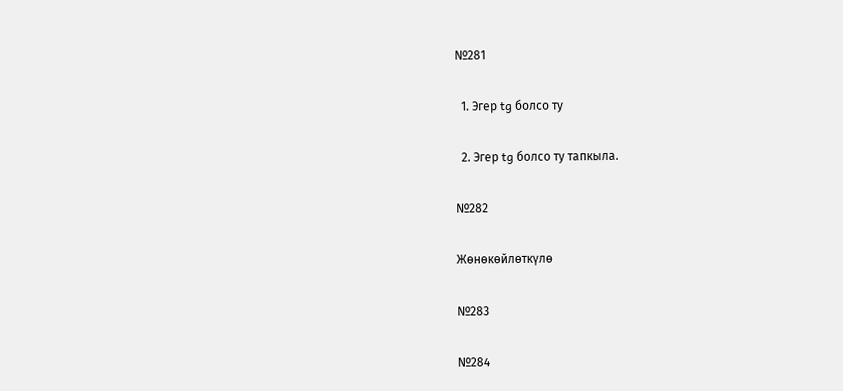№281

  1. Эгер tg болсо ту

  2. Эгер tg болсо ту тапкыла.

№282

Жөнөкөйлөткүлө

№283

№284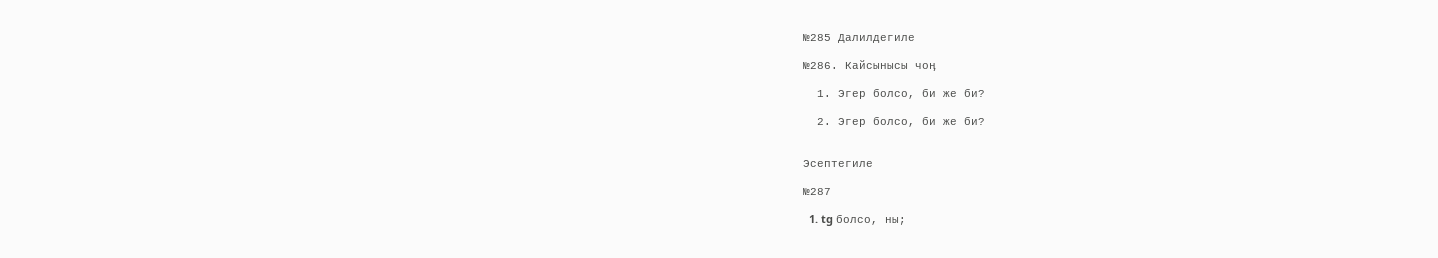№285 Далилдегиле

№286. Кайсынысы чоӊ

  1. Эгер болсо, би же би?

  2. Эгер болсо, би же би?


Эсептегиле

№287

  1. tg болсо, ны;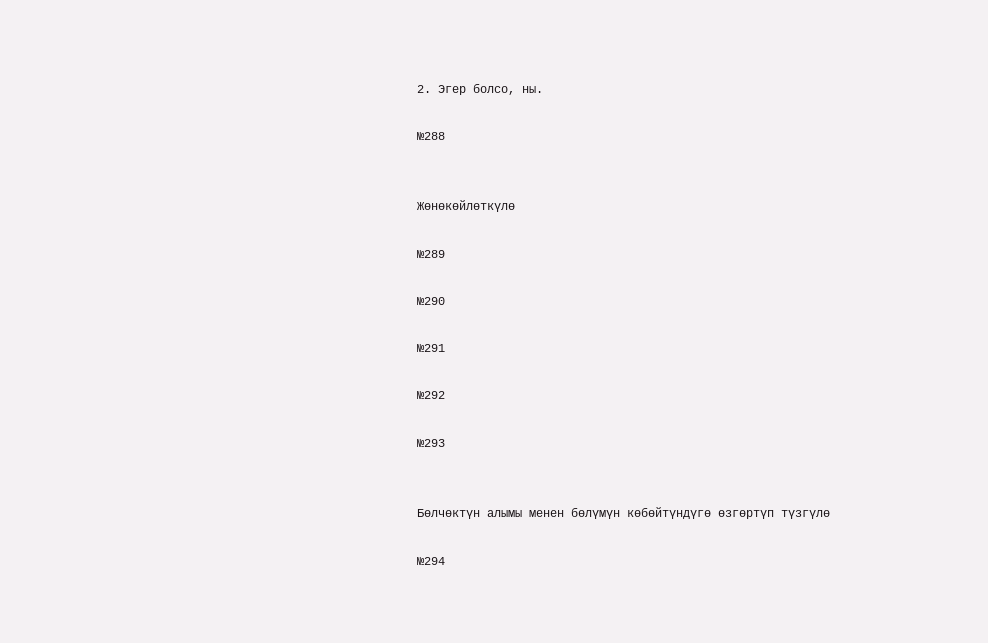2. Эгер болсо, ны.

№288


Жөнөкөйлөткүлө

№289

№290

№291

№292

№293


Бөлчөктүн алымы менен бөлүмүн көбөйтүндүгө өзгөртүп түзгүлө

№294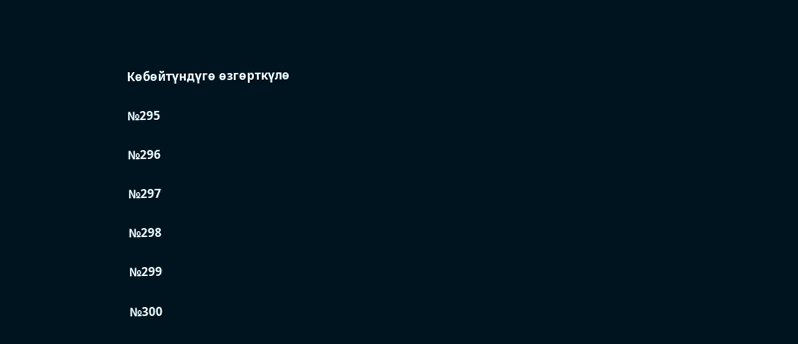Көбөйтүндүгө өзгөрткүлө

№295

№296

№297

№298

№299

№300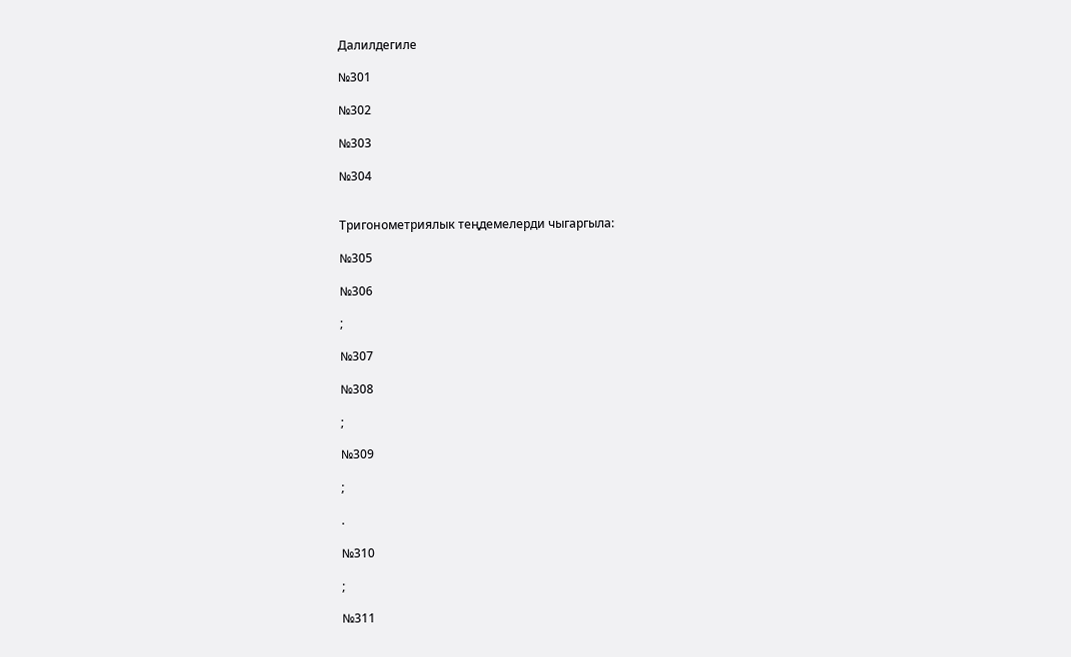Далилдегиле

№301

№302

№303

№304


Тригонометриялык теңдемелерди чыгаргыла:

№305

№306

;

№307

№308

;

№309

;

.

№310

;

№311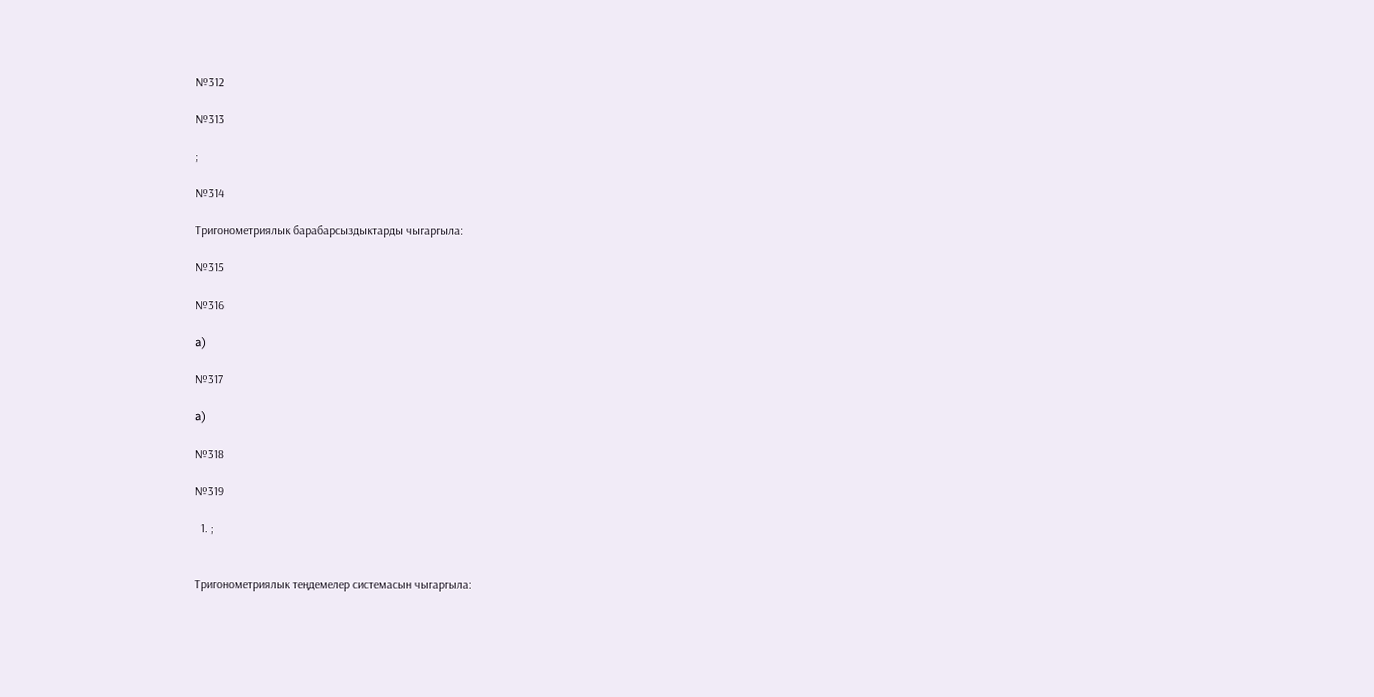№312

№313

;

№314

Тригонометриялык барабарсыздыктарды чыгаргыла:

№315

№316

a)

№317

a)

№318

№319

  1. ;


Тригонометриялык теңдемелер системасын чыгаргыла: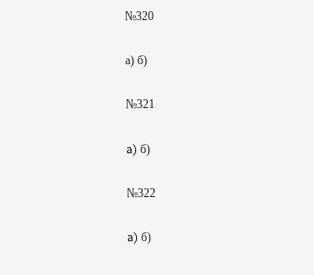№320

а) б)

№321

a) б)

№322

a) б)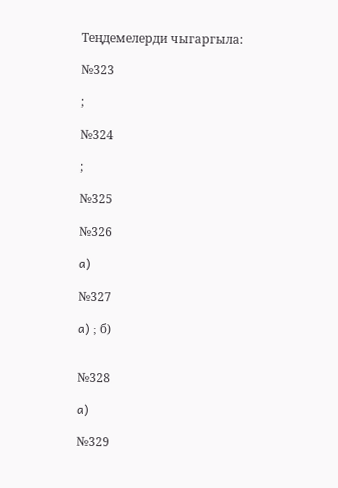Теңдемелерди чыгаргыла:

№323

;

№324

;

№325

№326

a)

№327

a) ; б)


№328

a)

№329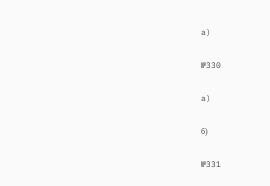a)

№330

a)

б)

№331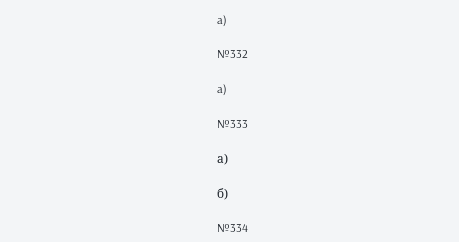a)

№332

a)

№333

а)

б)

№334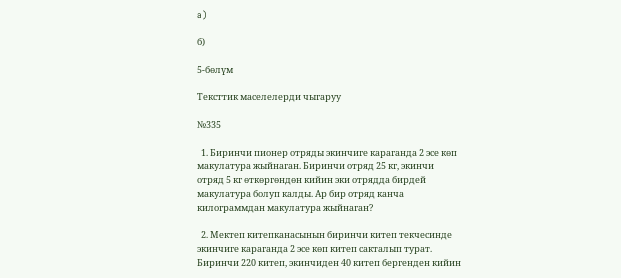a)

б)

5-бөлүм

Тексттик маселелерди чыгаруу

№335

  1. Биринчи пионер отряды экинчиге караганда 2 эсе көп макулатура жыйнаган. Биринчи отряд 25 кг, экинчи отряд 5 кг өткөргөндөн кийин эки отрядда бирдей макулатура болуп калды. Ар бир отряд канча килограммдан макулатура жыйнаган?

  2. Мектеп китепканасынын биринчи китеп текчесинде экинчиге караганда 2 эсе көп китеп сакталып турат. Биринчи 220 китеп, экинчиден 40 китеп бергенден кийин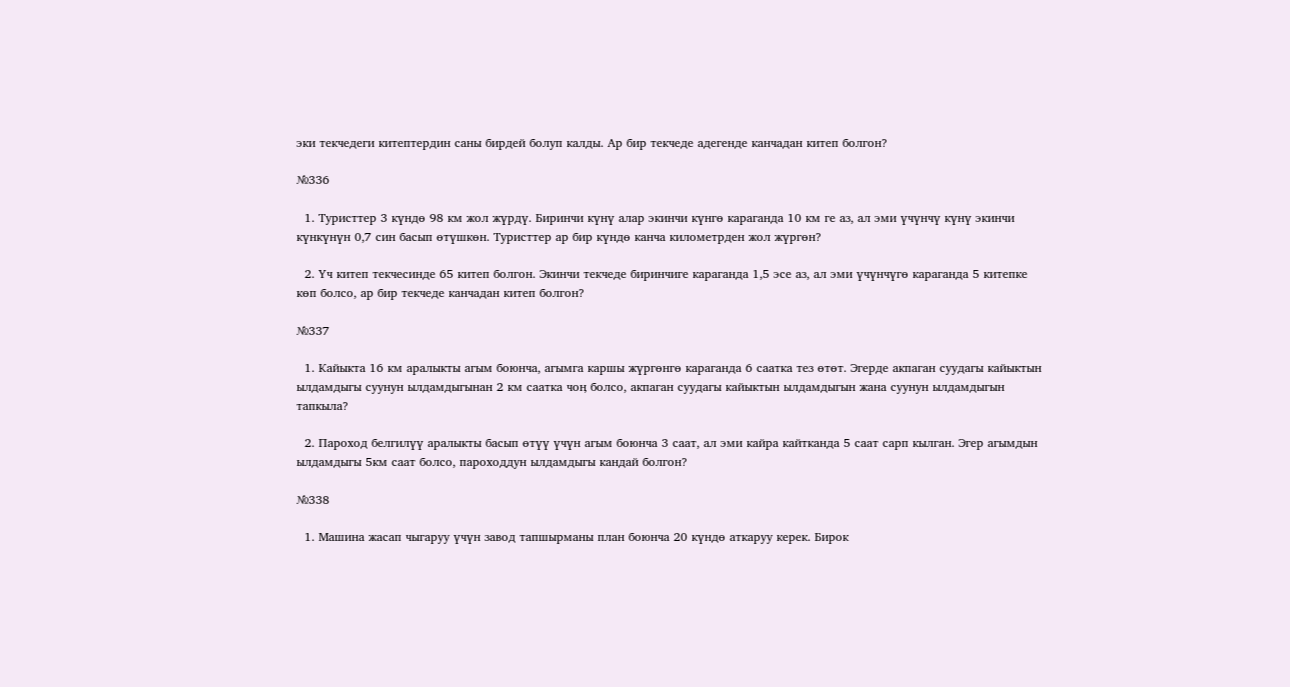эки текчедеги китептердин саны бирдей болуп калды. Ар бир текчеде адегенде канчадан китеп болгон?

№336

  1. Туристтер 3 күндө 98 км жол жүрдү. Биринчи күнү алар экинчи күнгө караганда 10 км ге аз, ал эми үчүнчү күнү экинчи күнкүнүн 0,7 син басып өтүшкөн. Туристтер ар бир күндө канча километрден жол жүргөн?

  2. Үч китеп текчесинде 65 китеп болгон. Экинчи текчеде биринчиге караганда 1,5 эсе аз, ал эми үчүнчүгө караганда 5 китепке көп болсо, ар бир текчеде канчадан китеп болгон?

№337

  1. Кайыкта 16 км аралыкты агым боюнча, агымга каршы жүргөнгө караганда 6 саатка тез өтөт. Эгерде акпаган суудагы кайыктын ылдамдыгы суунун ылдамдыгынан 2 км саатка чоӊ болсо, акпаган суудагы кайыктын ылдамдыгын жана суунун ылдамдыгын тапкыла?

  2. Пароход белгилүү аралыкты басып өтүү үчүн агым боюнча 3 саат, ал эми кайра кайтканда 5 саат сарп кылган. Эгер агымдын ылдамдыгы 5км саат болсо, пароходдун ылдамдыгы кандай болгон?

№338

  1. Машина жасап чыгаруу үчүн завод тапшырманы план боюнча 20 күндө аткаруу керек. Бирок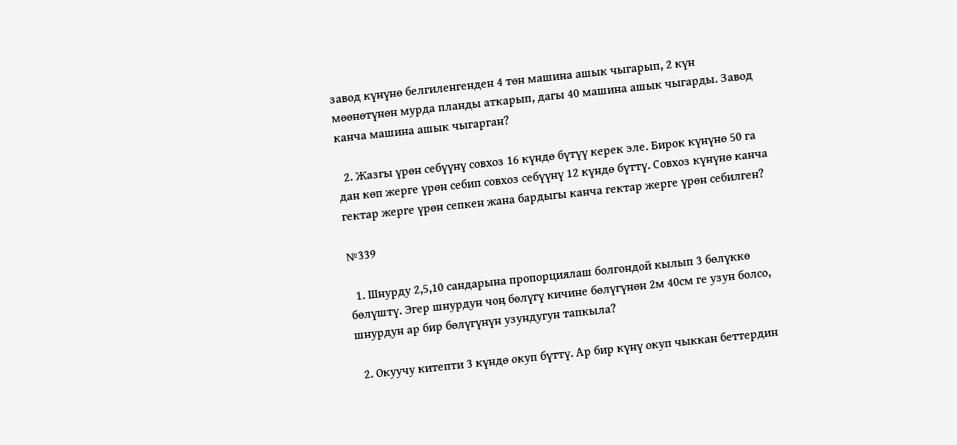завод күнүнө белгиленгенден 4 төн машина ашык чыгарып, 2 күн мөөнөтүнөн мурда планды аткарып, дагы 40 машина ашык чыгарды. Завод канча машина ашык чыгарган?

  2. Жазгы үрөн себүүнү совхоз 16 күндө бүтүү керек эле. Бирок күнүнө 50 га дан көп жерге үрөн себип совхоз себүүнү 12 күндө бүттү. Совхоз күнүнө канча гектар жерге үрөн сепкен жана бардыгы канча гектар жерге үрөн себилген?

№339

  1. Шнурду 2,5,10 сандарына пропорциялаш болгондой кылып 3 бөлүккө бөлүштү. Эгер шнурдун чоӊ бөлүгү кичине бөлүгүнөн 2м 40см ге узун болсо, шнурдун ар бир бөлүгүнүн узундугун тапкыла?

  2. Окуучу китепти 3 күндө окуп бүттү. Ар бир күнү окуп чыккан беттердин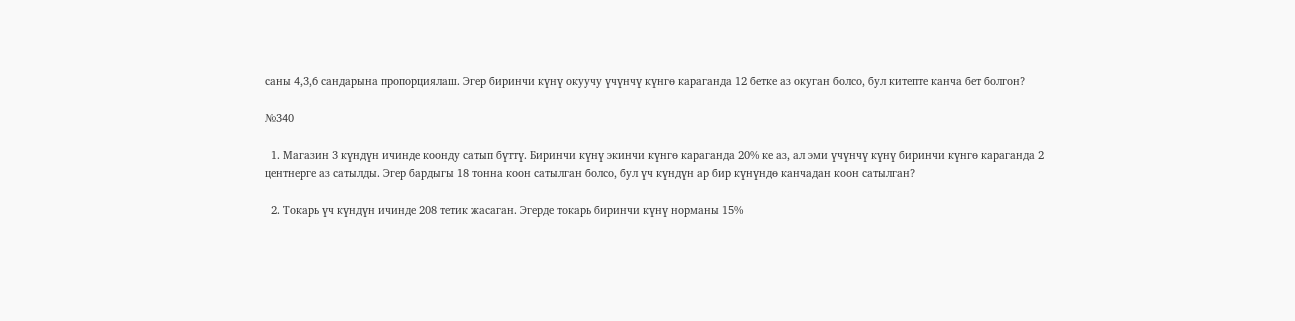саны 4,3,6 сандарына пропорциялаш. Эгер биринчи күнү окуучу үчүнчү күнгө караганда 12 бетке аз окуган болсо, бул китепте канча бет болгон?

№340

  1. Магазин 3 күндүн ичинде коонду сатып бүттү. Биринчи күнү экинчи күнгө караганда 20% ке аз, ал эми үчүнчү күнү биринчи күнгө караганда 2 центнерге аз сатылды. Эгер бардыгы 18 тонна коон сатылган болсо, бул үч күндүн ар бир күнүндө канчадан коон сатылган?

  2. Токарь үч күндүн ичинде 208 тетик жасаган. Эгерде токарь биринчи күнү норманы 15%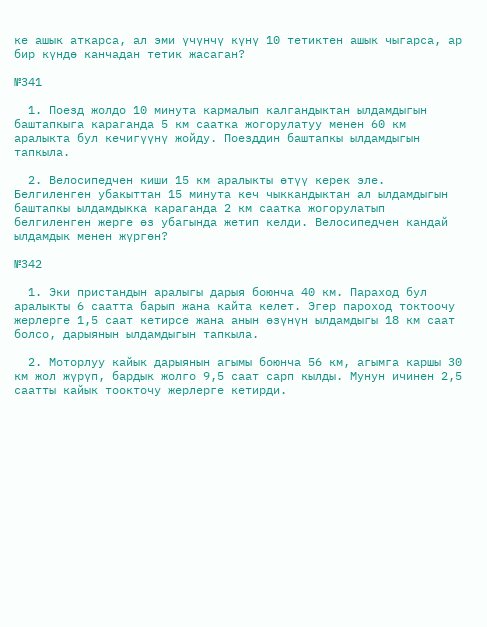ке ашык аткарса, ал эми үчүнчү күнү 10 тетиктен ашык чыгарса, ар бир күндө канчадан тетик жасаган?

№341

  1. Поезд жолдо 10 минута кармалып калгандыктан ылдамдыгын баштапкыга караганда 5 км саатка жогорулатуу менен 60 км аралыкта бул кечигүүнү жойду. Поезддин баштапкы ылдамдыгын тапкыла.

  2. Велосипедчен киши 15 км аралыкты өтүү керек эле. Белгиленген убакыттан 15 минута кеч чыккандыктан ал ылдамдыгын баштапкы ылдамдыкка караганда 2 км саатка жогорулатып белгиленген жерге өз убагында жетип келди. Велосипедчен кандай ылдамдык менен жүргөн?

№342

  1. Эки пристандын аралыгы дарыя боюнча 40 км. Параход бул аралыкты 6 саатта барып жана кайта келет. Эгер пароход токтоочу жерлерге 1,5 саат кетирсе жана анын өзүнүн ылдамдыгы 18 км саат болсо, дарыянын ылдамдыгын тапкыла.

  2. Моторлуу кайык дарыянын агымы боюнча 56 км, агымга каршы 30 км жол жүрүп, бардык жолго 9,5 саат сарп кылды. Мунун ичинен 2,5 саатты кайык тоокточу жерлерге кетирди.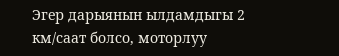Эгер дарыянын ылдамдыгы 2 км/саат болсо, моторлуу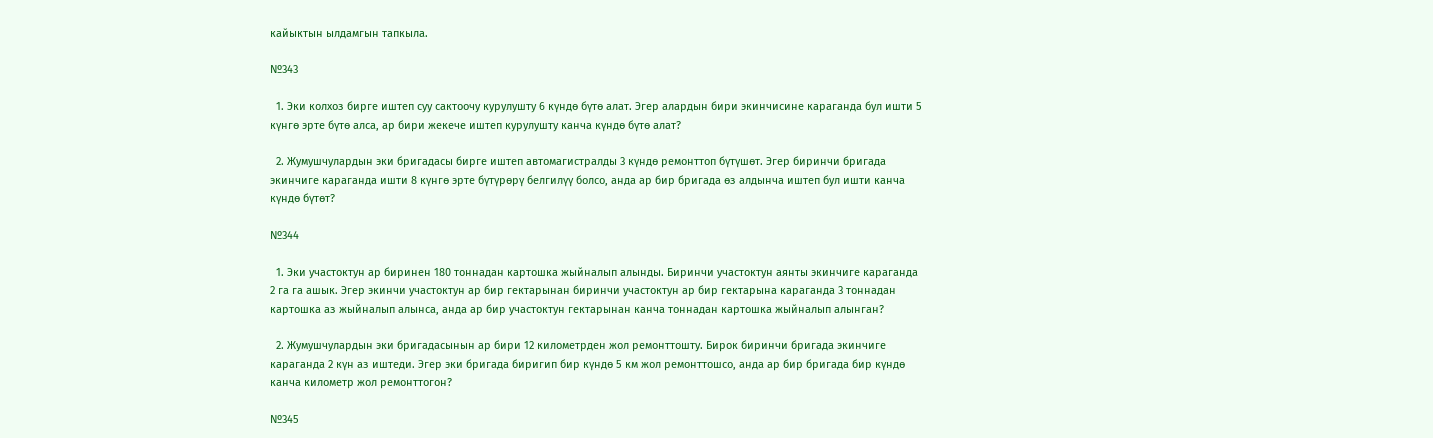кайыктын ылдамгын тапкыла.

№343

  1. Эки колхоз бирге иштеп суу сактоочу курулушту 6 күндө бүтө алат. Эгер алардын бири экинчисине караганда бул ишти 5 күнгө эрте бүтө алса, ар бири жекече иштеп курулушту канча күндө бүтө алат?

  2. Жумушчулардын эки бригадасы бирге иштеп автомагистралды 3 күндө ремонттоп бүтүшөт. Эгер биринчи бригада экинчиге караганда ишти 8 күнгө эрте бүтүрөрү белгилүү болсо, анда ар бир бригада өз алдынча иштеп бул ишти канча күндө бүтөт?

№344

  1. Эки участоктун ар биринен 180 тоннадан картошка жыйналып алынды. Биринчи участоктун аянты экинчиге караганда 2 га га ашык. Эгер экинчи участоктун ар бир гектарынан биринчи участоктун ар бир гектарына караганда 3 тоннадан картошка аз жыйналып алынса, анда ар бир участоктун гектарынан канча тоннадан картошка жыйналып алынган?

  2. Жумушчулардын эки бригадасынын ар бири 12 километрден жол ремонттошту. Бирок биринчи бригада экинчиге караганда 2 күн аз иштеди. Эгер эки бригада биригип бир күндө 5 км жол ремонттошсо, анда ар бир бригада бир күндө канча километр жол ремонттогон?

№345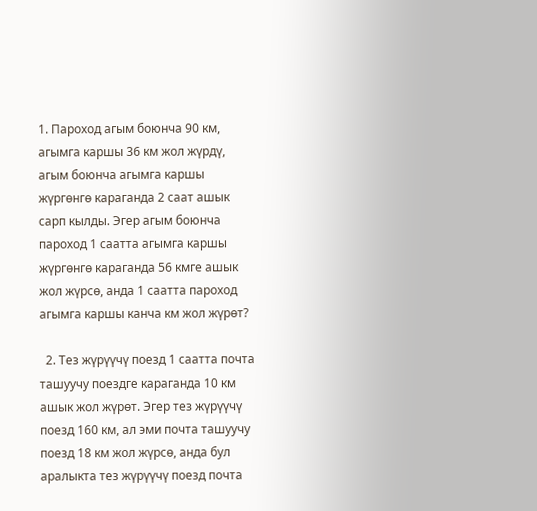1. Пароход агым боюнча 90 км, агымга каршы 36 км жол жүрдү, агым боюнча агымга каршы жүргөнгө караганда 2 саат ашык сарп кылды. Эгер агым боюнча пароход 1 саатта агымга каршы жүргөнгө караганда 56 кмге ашык жол жүрсө, анда 1 саатта пароход агымга каршы канча км жол жүрөт?

  2. Тез жүрүүчү поезд 1 саатта почта ташуучу поездге караганда 10 км ашык жол жүрөт. Эгер тез жүрүүчү поезд 160 км, ал эми почта ташуучу поезд 18 км жол жүрсө, анда бул аралыкта тез жүрүүчү поезд почта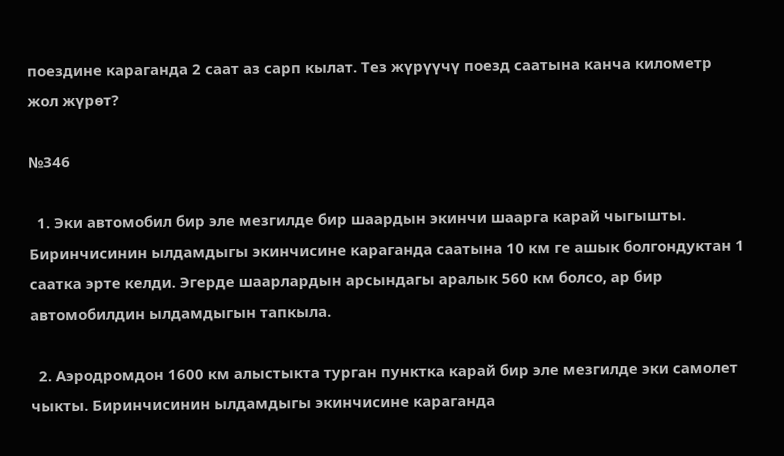поездине караганда 2 саат аз сарп кылат. Тез жүрүүчү поезд саатына канча километр жол жүрөт?

№346

  1. Эки автомобил бир эле мезгилде бир шаардын экинчи шаарга карай чыгышты. Биринчисинин ылдамдыгы экинчисине караганда саатына 10 км ге ашык болгондуктан 1 саатка эрте келди. Эгерде шаарлардын арсындагы аралык 560 км болсо, ар бир автомобилдин ылдамдыгын тапкыла.

  2. Аэродромдон 1600 км алыстыкта турган пунктка карай бир эле мезгилде эки самолет чыкты. Биринчисинин ылдамдыгы экинчисине караганда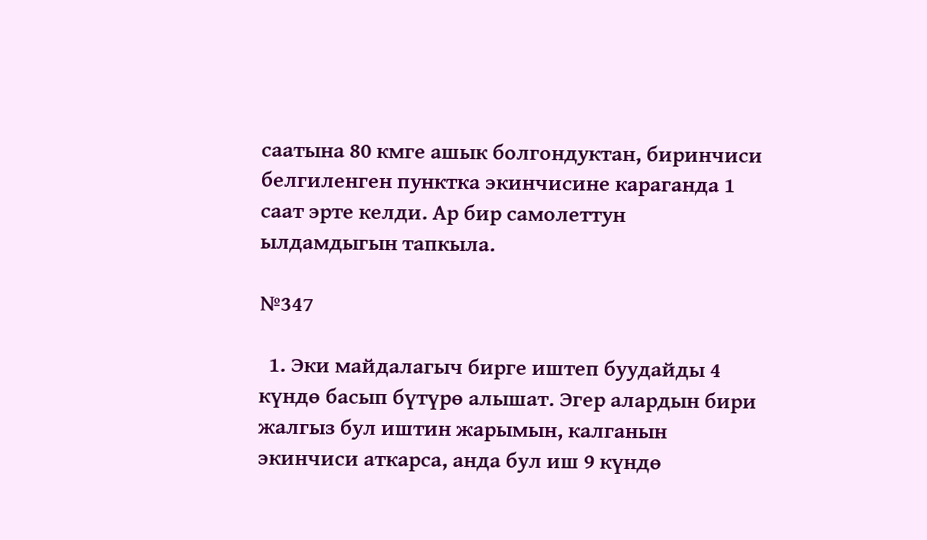саатына 80 кмге ашык болгондуктан, биринчиси белгиленген пунктка экинчисине караганда 1 саат эрте келди. Ар бир самолеттун ылдамдыгын тапкыла.

№347

  1. Эки майдалагыч бирге иштеп буудайды 4 күндө басып бүтүрө алышат. Эгер алардын бири жалгыз бул иштин жарымын, калганын экинчиси аткарса, анда бул иш 9 күндө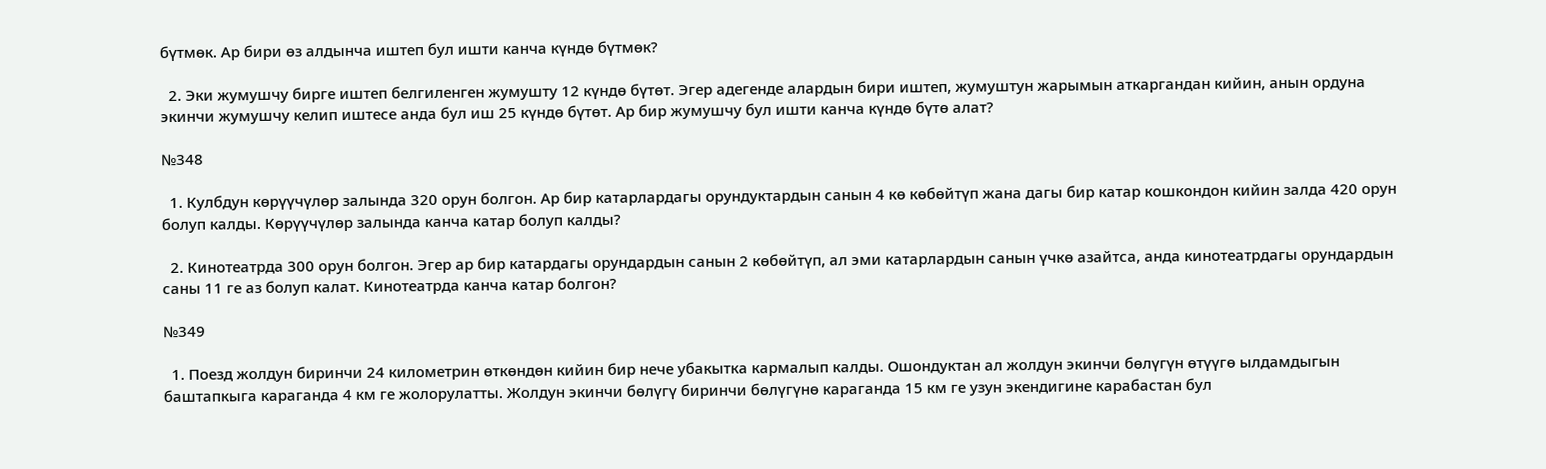бүтмөк. Ар бири өз алдынча иштеп бул ишти канча күндө бүтмөк?

  2. Эки жумушчу бирге иштеп белгиленген жумушту 12 күндө бүтөт. Эгер адегенде алардын бири иштеп, жумуштун жарымын аткаргандан кийин, анын ордуна экинчи жумушчу келип иштесе анда бул иш 25 күндө бүтөт. Ар бир жумушчу бул ишти канча күндө бүтө алат?

№348

  1. Кулбдун көрүүчүлөр залында 320 орун болгон. Ар бир катарлардагы орундуктардын санын 4 кө көбөйтүп жана дагы бир катар кошкондон кийин залда 420 орун болуп калды. Көрүүчүлөр залында канча катар болуп калды?

  2. Кинотеатрда 300 орун болгон. Эгер ар бир катардагы орундардын санын 2 көбөйтүп, ал эми катарлардын санын үчкө азайтса, анда кинотеатрдагы орундардын саны 11 ге аз болуп калат. Кинотеатрда канча катар болгон?

№349

  1. Поезд жолдун биринчи 24 километрин өткөндөн кийин бир нече убакытка кармалып калды. Ошондуктан ал жолдун экинчи бөлүгүн өтүүгө ылдамдыгын баштапкыга караганда 4 км ге жолорулатты. Жолдун экинчи бөлүгү биринчи бөлүгүнө караганда 15 км ге узун экендигине карабастан бул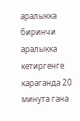аралыкка биринчи аралыкка кетиргенге караганда 20 минута гана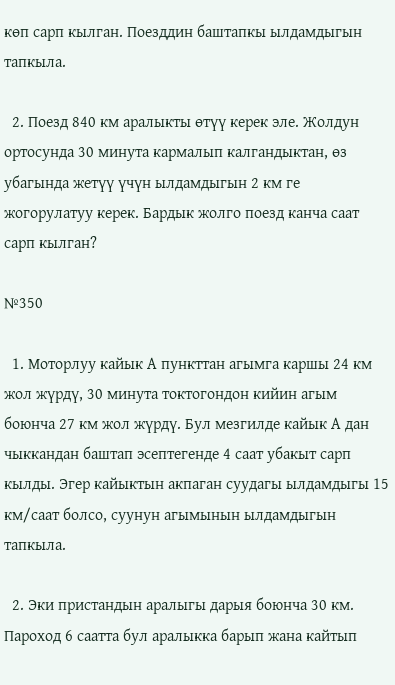көп сарп кылган. Поезддин баштапкы ылдамдыгын тапкыла.

  2. Поезд 840 км аралыкты өтүү керек эле. Жолдун ортосунда 30 минута кармалып калгандыктан, өз убагында жетүү үчүн ылдамдыгын 2 км ге жогорулатуу керек. Бардык жолго поезд канча саат сарп кылган?

№350

  1. Моторлуу кайык А пункттан агымга каршы 24 км жол жүрдү, 30 минута токтогондон кийин агым боюнча 27 км жол жүрдү. Бул мезгилде кайык А дан чыккандан баштап эсептегенде 4 саат убакыт сарп кылды. Эгер кайыктын акпаган суудагы ылдамдыгы 15 км/саат болсо, суунун агымынын ылдамдыгын тапкыла.

  2. Эки пристандын аралыгы дарыя боюнча 30 км. Пароход 6 саатта бул аралыкка барып жана кайтып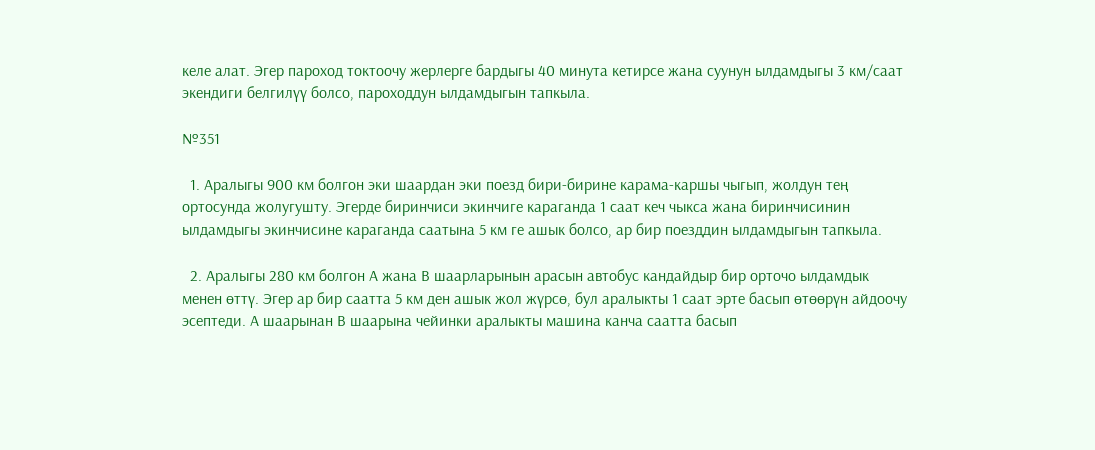келе алат. Эгер пароход токтоочу жерлерге бардыгы 40 минута кетирсе жана суунун ылдамдыгы 3 км/саат экендиги белгилүү болсо, пароходдун ылдамдыгын тапкыла.

№351

  1. Аралыгы 900 км болгон эки шаардан эки поезд бири-бирине карама-каршы чыгып, жолдун тең ортосунда жолугушту. Эгерде биринчиси экинчиге караганда 1 саат кеч чыкса жана биринчисинин ылдамдыгы экинчисине караганда саатына 5 км ге ашык болсо, ар бир поезддин ылдамдыгын тапкыла.

  2. Аралыгы 280 км болгон А жана В шаарларынын арасын автобус кандайдыр бир орточо ылдамдык менен өттү. Эгер ар бир саатта 5 км ден ашык жол жүрсө, бул аралыкты 1 саат эрте басып өтөөрүн айдоочу эсептеди. А шаарынан В шаарына чейинки аралыкты машина канча саатта басып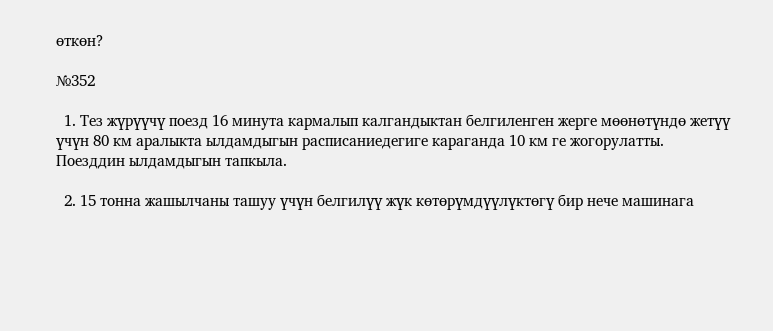өткөн?

№352

  1. Тез жүрүүчү поезд 16 минута кармалып калгандыктан белгиленген жерге мөөнөтүндө жетүү үчүн 80 км аралыкта ылдамдыгын расписаниедегиге караганда 10 км ге жогорулатты. Поезддин ылдамдыгын тапкыла.

  2. 15 тонна жашылчаны ташуу үчүн белгилүү жүк көтөрүмдүүлүктөгү бир нече машинага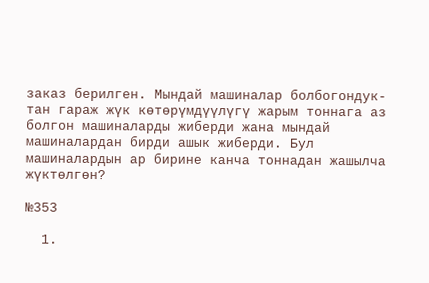заказ берилген. Мындай машиналар болбогондук-тан гараж жүк көтөрүмдүүлүгү жарым тоннага аз болгон машиналарды жиберди жана мындай машиналардан бирди ашык жиберди. Бул машиналардын ар бирине канча тоннадан жашылча жүктөлгөн?

№353

  1.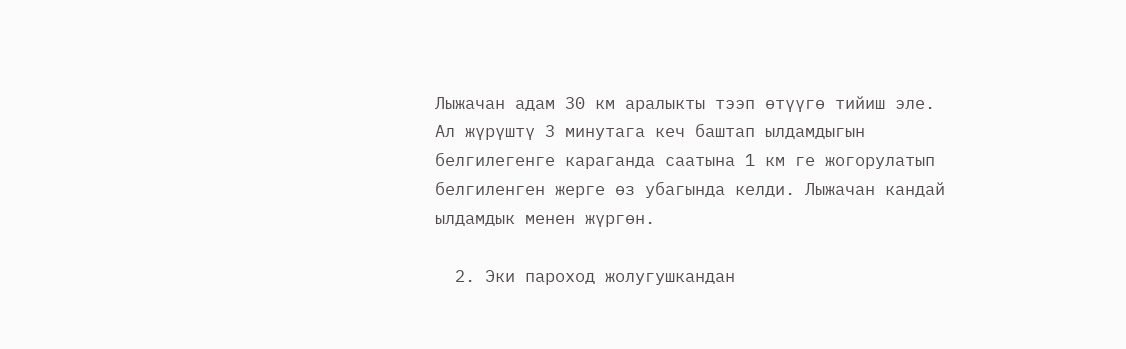Лыжачан адам 30 км аралыкты тээп өтүүгө тийиш эле. Ал жүрүштү 3 минутага кеч баштап ылдамдыгын белгилегенге караганда саатына 1 км ге жогорулатып белгиленген жерге өз убагында келди. Лыжачан кандай ылдамдык менен жүргөн.

  2. Эки пароход жолугушкандан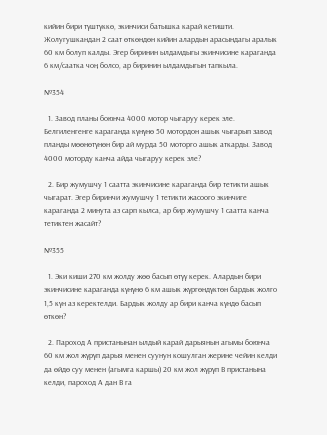кийин бири түштүккө, экинчиси батышка карай кетишти. Жолугушкандан 2 саат өткөндөн кийин алардын арасындагы аралык 60 км болуп калды. Эгер биринин ылдамдыгы экинчисине караганда 6 км∕саатка чоӊ болсо, ар биринин ылдамдыгын тапкыла.

№354

  1. Завод планы боюнча 4000 мотор чыгаруу керек эле. Белгиленгенге караганда күнүнө 50 мотордон ашык чыгарып завод планды мөөнөтүнөн бир ай мурда 50 моторго ашык аткарды. Завод 4000 моторду канча айда чыгаруу керек эле?

  2. Бир жумушчу 1 саатта экинчисине караганда бир тетикти ашык чыгарат. Эгер биринчи жумушчу 1 тетикти жасоого экинчиге караганда 2 минута аз сарп кылса, ар бир жумушчу 1 саатта канча тетиктен жасайт?

№355

  1. Эки киши 270 км жолду жөө басып өтүү керек. Алардын бири экинчисине караганда күнүнө 6 км ашык жүргөндүктөн бардык жолго 1,5 күн аз керектелди. Бардык жолду ар бири канча күндө басып өткөн?

  2. Пароход А пристанынан ылдый карай дарыянын агымы боюнча 60 км жол жүрүп дарыя менен суунун кошулган жерине чейин келди да өйдө суу менен (агымга каршы) 20 км жол жүрүп В пристанына келди, пароход А дан В га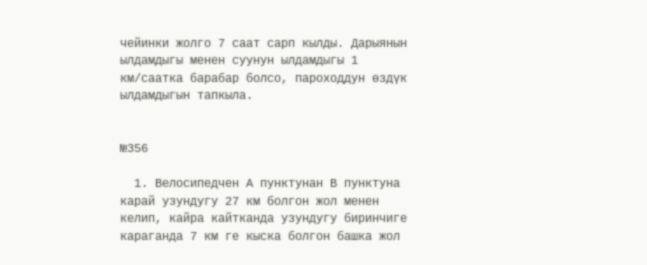чейинки жолго 7 саат сарп кылды. Дарыянын ылдамдыгы менен суунун ылдамдыгы 1 км/саатка барабар болсо, пароходдун өздүк ылдамдыгын тапкыла.


№356

  1. Велосипедчен А пунктунан В пунктуна карай узундугу 27 км болгон жол менен келип, кайра кайтканда узундугу биринчиге караганда 7 км ге кыска болгон башка жол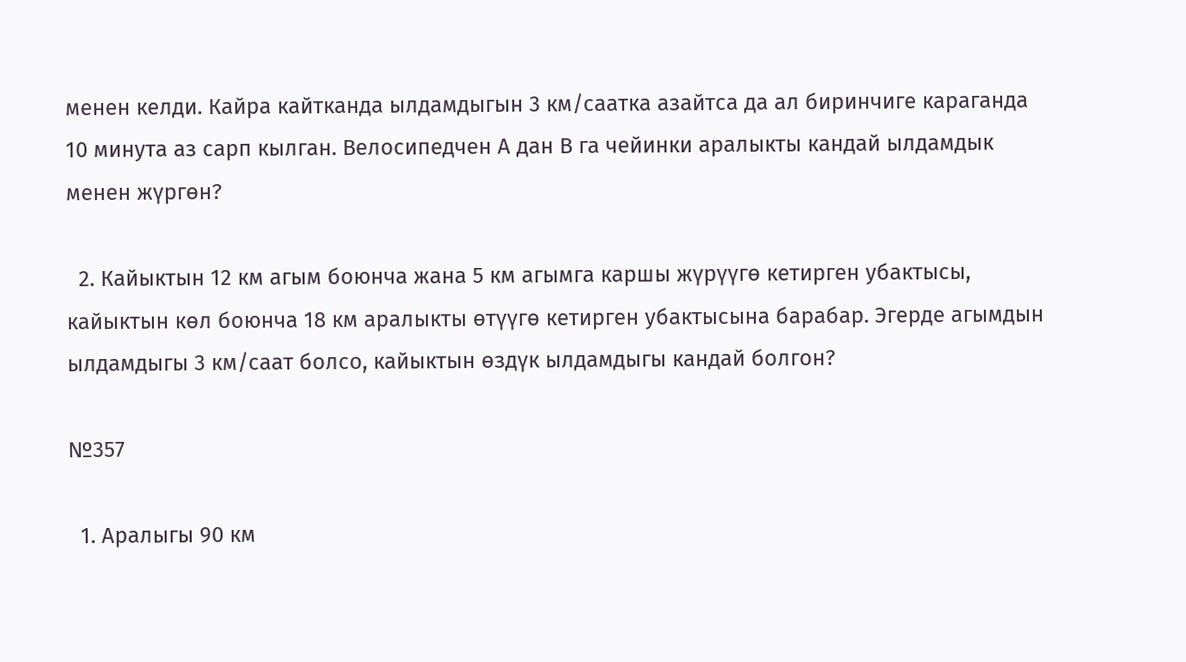менен келди. Кайра кайтканда ылдамдыгын 3 км/саатка азайтса да ал биринчиге караганда 10 минута аз сарп кылган. Велосипедчен А дан В га чейинки аралыкты кандай ылдамдык менен жүргөн?

  2. Кайыктын 12 км агым боюнча жана 5 км агымга каршы жүрүүгө кетирген убактысы, кайыктын көл боюнча 18 км аралыкты өтүүгө кетирген убактысына барабар. Эгерде агымдын ылдамдыгы 3 км/саат болсо, кайыктын өздүк ылдамдыгы кандай болгон?

№357

  1. Аралыгы 90 км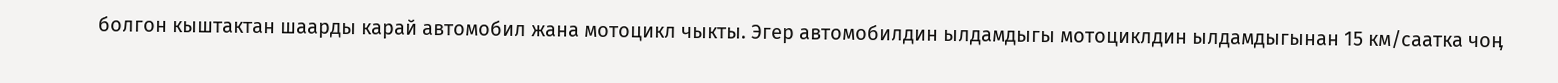болгон кыштактан шаарды карай автомобил жана мотоцикл чыкты. Эгер автомобилдин ылдамдыгы мотоциклдин ылдамдыгынан 15 км/саатка чоӊ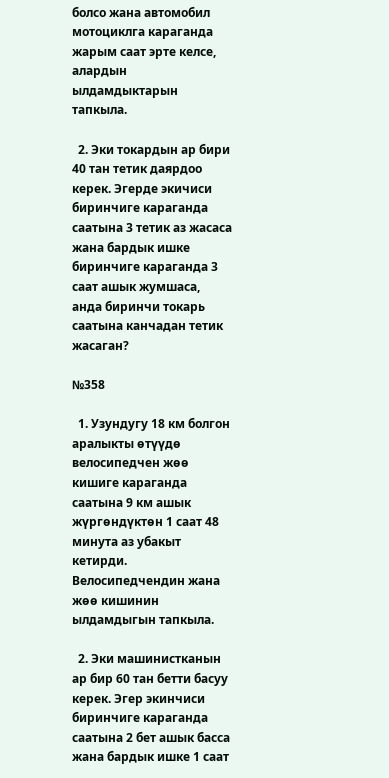болсо жана автомобил мотоциклга караганда жарым саат эрте келсе, алардын ылдамдыктарын тапкыла.

  2. Эки токардын ар бири 40 тан тетик даярдоо керек. Эгерде экичиси биринчиге караганда саатына 3 тетик аз жасаса жана бардык ишке биринчиге караганда 3 саат ашык жумшаса, анда биринчи токарь саатына канчадан тетик жасаган?

№358

  1. Узундугу 18 км болгон аралыкты өтүүдө велосипедчен жөө кишиге караганда саатына 9 км ашык жүргөндүктөн 1 саат 48 минута аз убакыт кетирди. Велосипедчендин жана жөө кишинин ылдамдыгын тапкыла.

  2. Эки машинистканын ар бир 60 тан бетти басуу керек. Эгер экинчиси биринчиге караганда саатына 2 бет ашык басса жана бардык ишке 1 саат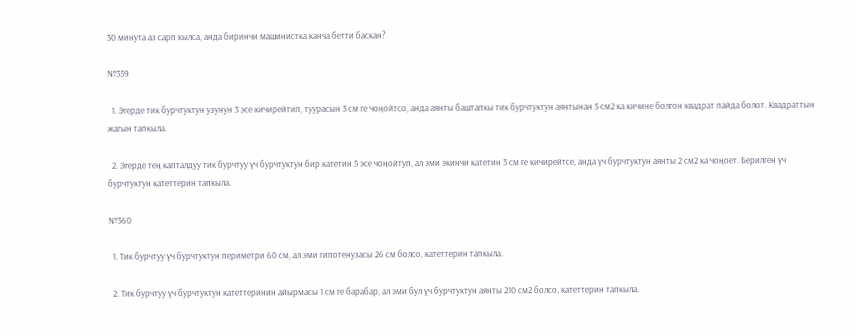30 минута аз сарп кылса, анда биринчи машинистка канча бетти баскан?

№359

  1. Эгерде тик бурчтуктун узунун 3 эсе кичирейтип, туурасын 3 см ге чоӊойтсо, анда аянты баштапкы тик бурчтуктун аянтынан 5 см2 ка кичине болгон квадрат пайда болот. Квадраттын жагын тапкыла.

  2. Эгерде теӊ капталдуу тик бурчтуу үч бурчтуктун бир катетин 5 эсе чоӊойтуп, ал эми экинчи катетин 3 см ге кичирейтсе, анда үч бурчтуктун аянты 2 см2 ка чоӊоет. Берилген үч бурчтуктун катеттерин тапкыла.

№360

  1. Тик бурчтуу үч бурчтуктун периметри 60 см, ал эми гипотенузасы 26 см болсо, катеттерин тапкыла.

  2. Тик бурчтуу үч бурчтуктун катеттеринин айырмасы 1 см ге барабар, ал эми бул үч бурчтуктун аянты 210 см2 болсо, катеттерин тапкыла.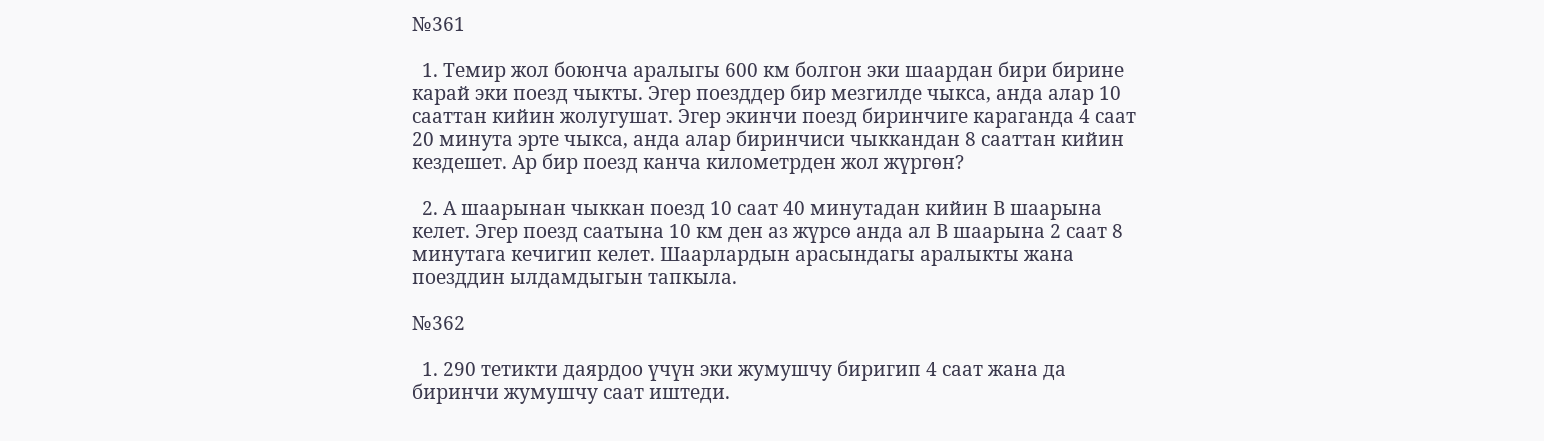№361

  1. Темир жол боюнча аралыгы 600 км болгон эки шаардан бири бирине карай эки поезд чыкты. Эгер поезддер бир мезгилде чыкса, анда алар 10 сааттан кийин жолугушат. Эгер экинчи поезд биринчиге караганда 4 саат 20 минута эрте чыкса, анда алар биринчиси чыккандан 8 сааттан кийин кездешет. Ар бир поезд канча километрден жол жүргөн?

  2. А шаарынан чыккан поезд 10 саат 40 минутадан кийин В шаарына келет. Эгер поезд саатына 10 км ден аз жүрсө анда ал В шаарына 2 саат 8 минутага кечигип келет. Шаарлардын арасындагы аралыкты жана поезддин ылдамдыгын тапкыла.

№362

  1. 290 тетикти даярдоо үчүн эки жумушчу биригип 4 саат жана да биринчи жумушчу саат иштеди.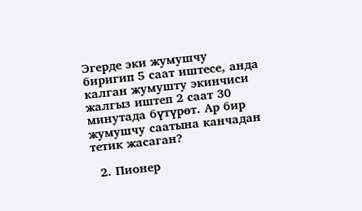Эгерде эки жумушчу биригип 5 саат иштесе, анда калган жумушту экинчиси жалгыз иштеп 2 саат 30 минутада бүтүрөт. Ар бир жумушчу саатына канчадан тетик жасаган?

  2. Пионер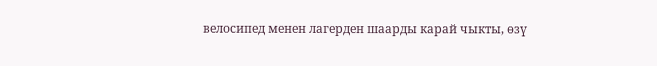велосипед менен лагерден шаарды карай чыкты, өзү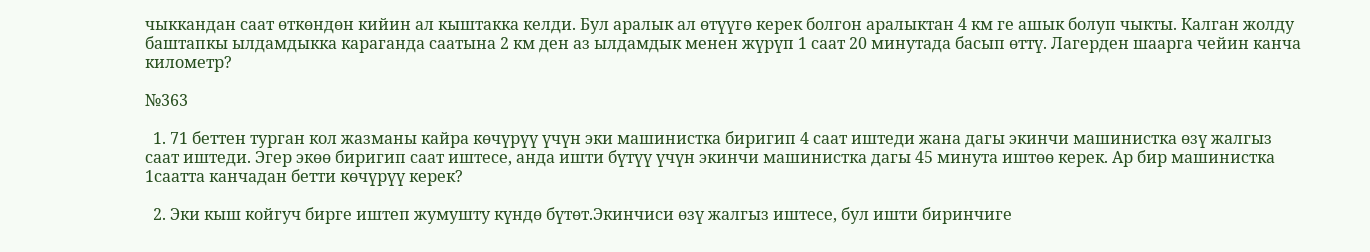чыккандан саат өткөндөн кийин ал кыштакка келди. Бул аралык ал өтүүгө керек болгон аралыктан 4 км ге ашык болуп чыкты. Калган жолду баштапкы ылдамдыкка караганда саатына 2 км ден аз ылдамдык менен жүрүп 1 саат 20 минутада басып өттү. Лагерден шаарга чейин канча километр?

№363

  1. 71 беттен турган кол жазманы кайра көчүрүү үчүн эки машинистка биригип 4 саат иштеди жана дагы экинчи машинистка өзү жалгыз саат иштеди. Эгер экөө биригип саат иштесе, анда ишти бүтүү үчүн экинчи машинистка дагы 45 минута иштөө керек. Ар бир машинистка 1саатта канчадан бетти көчүрүү керек?

  2. Эки кыш койгуч бирге иштеп жумушту күндө бүтөт.Экинчиси өзү жалгыз иштесе, бул ишти биринчиге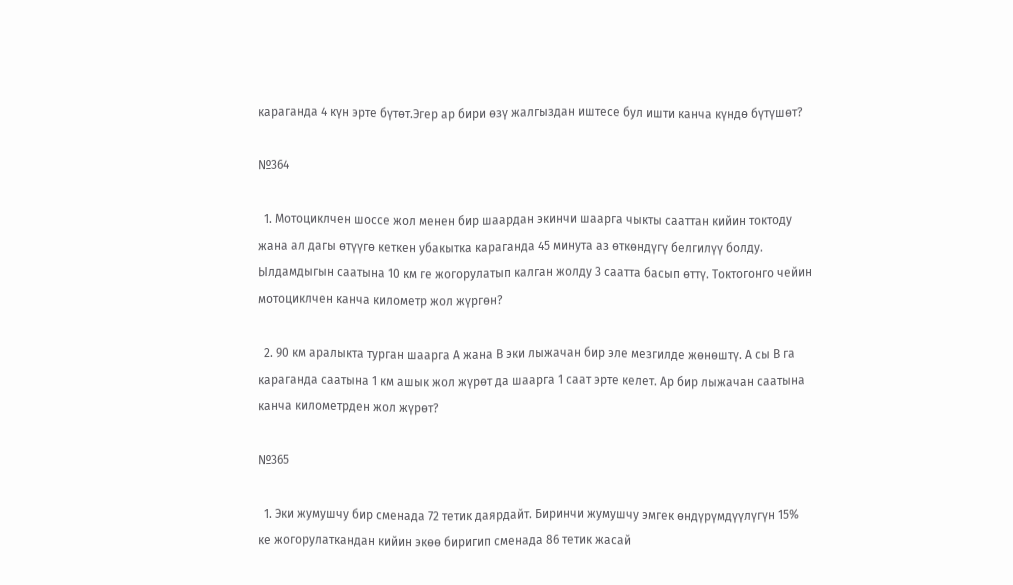караганда 4 күн эрте бүтөт.Эгер ар бири өзү жалгыздан иштесе бул ишти канча күндө бүтүшөт?

№364

  1. Мотоциклчен шоссе жол менен бир шаардан экинчи шаарга чыкты сааттан кийин токтоду жана ал дагы өтүүгө кеткен убакытка караганда 45 минута аз өткөндүгү белгилүү болду. Ылдамдыгын саатына 10 км ге жогорулатып калган жолду 3 саатта басып өттү. Токтогонго чейин мотоциклчен канча километр жол жүргөн?

  2. 90 км аралыкта турган шаарга А жана В эки лыжачан бир эле мезгилде жөнөштү. А сы В га караганда саатына 1 км ашык жол жүрөт да шаарга 1 саат эрте келет. Ар бир лыжачан саатына канча километрден жол жүрөт?

№365

  1. Эки жумушчу бир сменада 72 тетик даярдайт. Биринчи жумушчу эмгек өндүрүмдүүлүгүн 15% ке жогорулаткандан кийин экөө биригип сменада 86 тетик жасай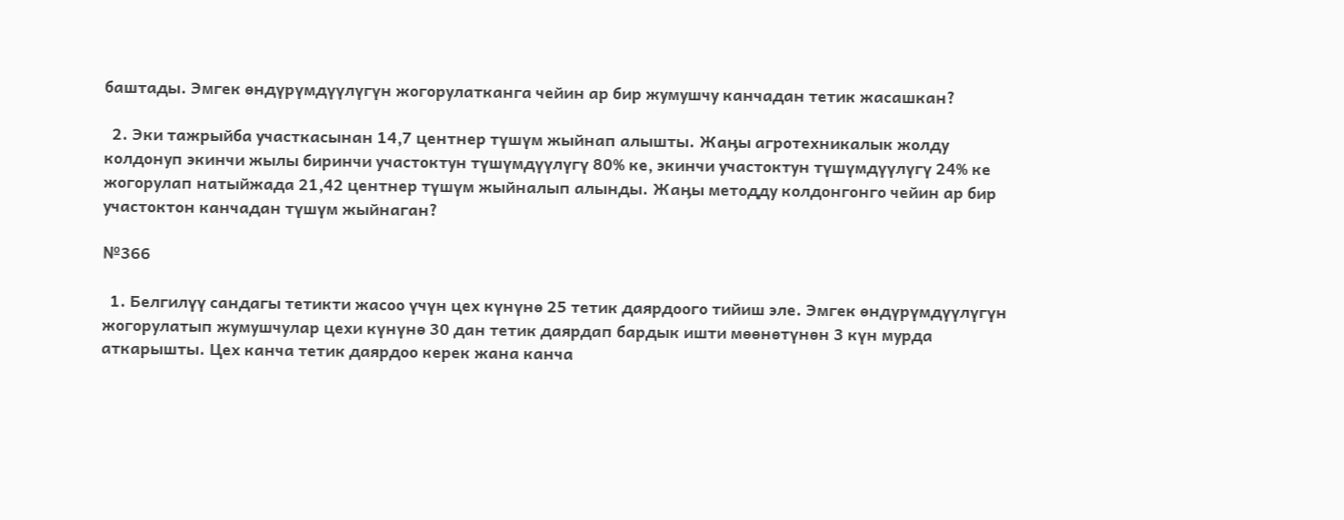баштады. Эмгек өндүрүмдүүлүгүн жогорулатканга чейин ар бир жумушчу канчадан тетик жасашкан?

  2. Эки тажрыйба участкасынан 14,7 центнер түшүм жыйнап алышты. Жаӊы агротехникалык жолду колдонуп экинчи жылы биринчи участоктун түшүмдүүлүгү 80% ке, экинчи участоктун түшүмдүүлүгү 24% ке жогорулап натыйжада 21,42 центнер түшүм жыйналып алынды. Жаӊы методду колдонгонго чейин ар бир участоктон канчадан түшүм жыйнаган?

№366

  1. Белгилүү сандагы тетикти жасоо үчүн цех күнүнө 25 тетик даярдоого тийиш эле. Эмгек өндүрүмдүүлүгүн жогорулатып жумушчулар цехи күнүнө 30 дан тетик даярдап бардык ишти мөөнөтүнөн 3 күн мурда аткарышты. Цех канча тетик даярдоо керек жана канча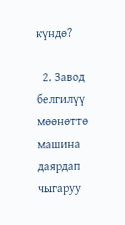күндө?

  2. Завод белгилүү мөөнөттө машина даярдап чыгаруу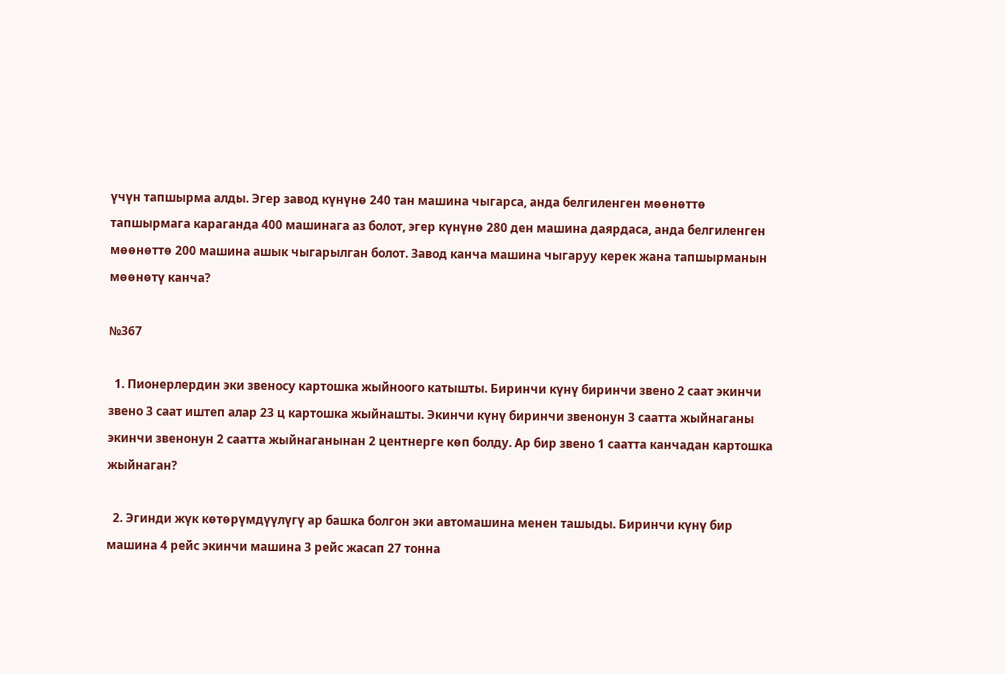үчүн тапшырма алды. Эгер завод күнүнө 240 тан машина чыгарса, анда белгиленген мөөнөттө тапшырмага караганда 400 машинага аз болот, эгер күнүнө 280 ден машина даярдаса, анда белгиленген мөөнөттө 200 машина ашык чыгарылган болот. Завод канча машина чыгаруу керек жана тапшырманын мөөнөтү канча?

№367

  1. Пионерлердин эки звеносу картошка жыйноого катышты. Биринчи күнү биринчи звено 2 саат экинчи звено 3 саат иштеп алар 23 ц картошка жыйнашты. Экинчи күнү биринчи звенонун 3 саатта жыйнаганы экинчи звенонун 2 саатта жыйнаганынан 2 центнерге көп болду. Ар бир звено 1 саатта канчадан картошка жыйнаган?

  2. Эгинди жүк көтөрүмдүүлүгү ар башка болгон эки автомашина менен ташыды. Биринчи күнү бир машина 4 рейс экинчи машина 3 рейс жасап 27 тонна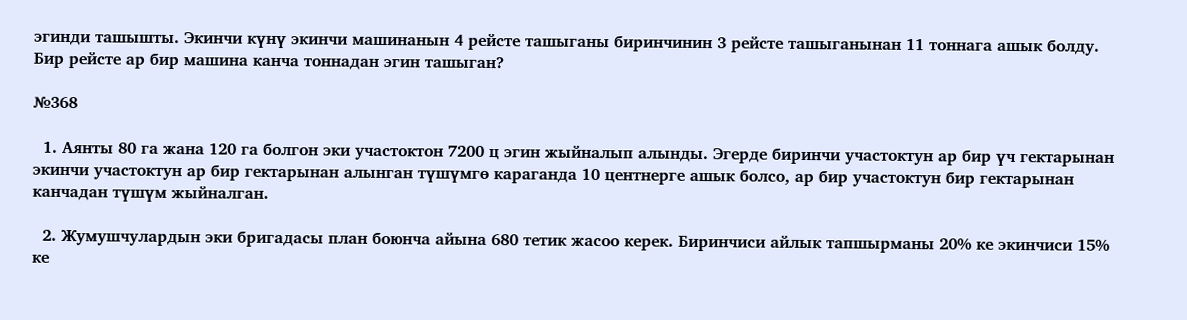эгинди ташышты. Экинчи күнү экинчи машинанын 4 рейсте ташыганы биринчинин 3 рейсте ташыганынан 11 тоннага ашык болду. Бир рейсте ар бир машина канча тоннадан эгин ташыган?

№368

  1. Аянты 80 га жана 120 га болгон эки участоктон 7200 ц эгин жыйналып алынды. Эгерде биринчи участоктун ар бир үч гектарынан экинчи участоктун ар бир гектарынан алынган түшүмгө караганда 10 центнерге ашык болсо, ар бир участоктун бир гектарынан канчадан түшүм жыйналган.

  2. Жумушчулардын эки бригадасы план боюнча айына 680 тетик жасоо керек. Биринчиси айлык тапшырманы 20% ке экинчиси 15% ке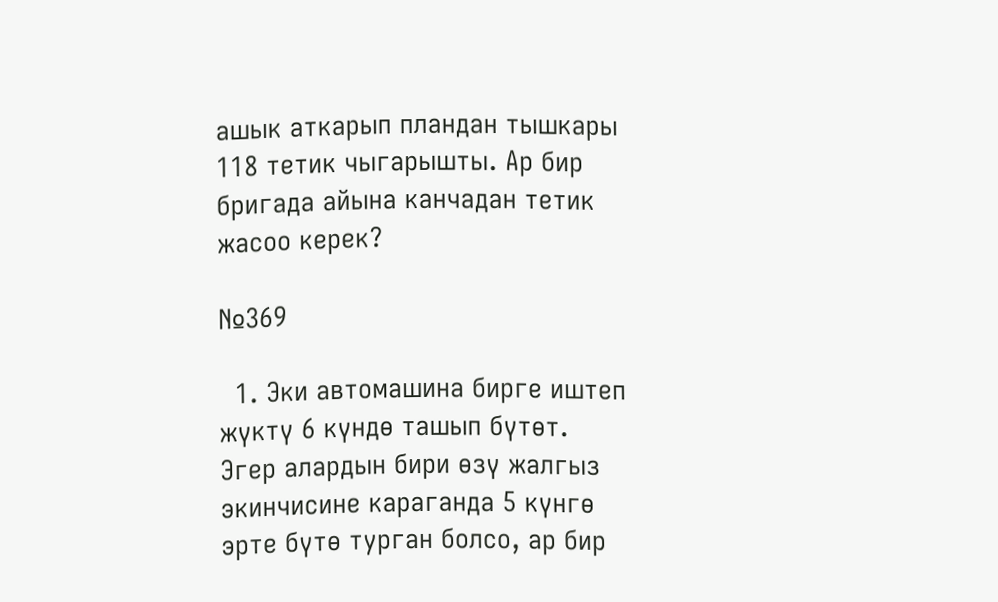ашык аткарып пландан тышкары 118 тетик чыгарышты. Ар бир бригада айына канчадан тетик жасоо керек?

№369

  1. Эки автомашина бирге иштеп жүктү 6 күндө ташып бүтөт. Эгер алардын бири өзү жалгыз экинчисине караганда 5 күнгө эрте бүтө турган болсо, ар бир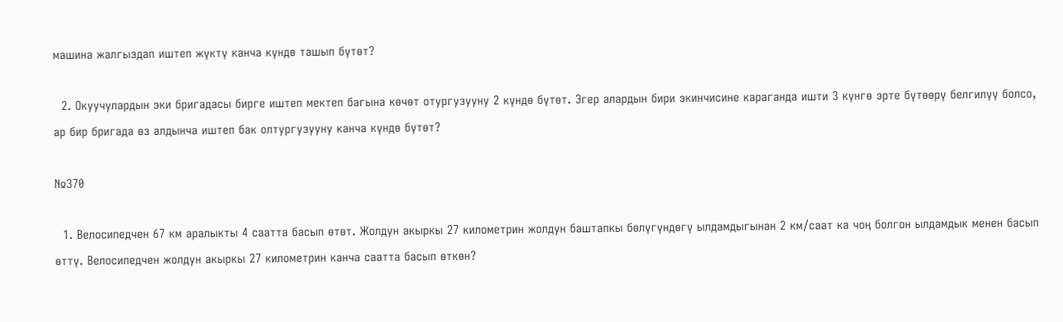машина жалгыздап иштеп жүктү канча күндө ташып бүтөт?

  2. Окуучулардын эки бригадасы бирге иштеп мектеп багына көчөт отургузууну 2 күндө бүтөт. Эгер алардын бири экинчисине караганда ишти 3 күнгө эрте бүтөөрү белгилүү болсо, ар бир бригада өз алдынча иштеп бак олтургузууну канча күндө бүтөт?

№370

  1. Велосипедчен 67 км аралыкты 4 саатта басып өтөт. Жолдун акыркы 27 километрин жолдун баштапкы бөлүгүндөгү ылдамдыгынан 2 км/саат ка чоӊ болгон ылдамдык менен басып өттү. Велосипедчен жолдун акыркы 27 километрин канча саатта басып өткөн?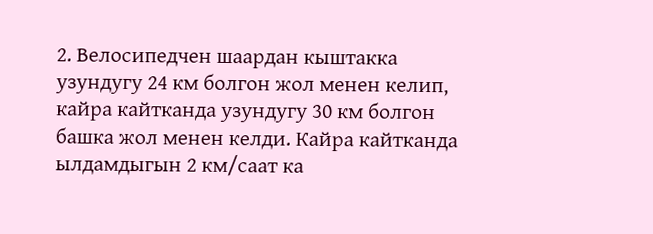2. Велосипедчен шаардан кыштакка узундугу 24 км болгон жол менен келип, кайра кайтканда узундугу 30 км болгон башка жол менен келди. Кайра кайтканда ылдамдыгын 2 км/саат ка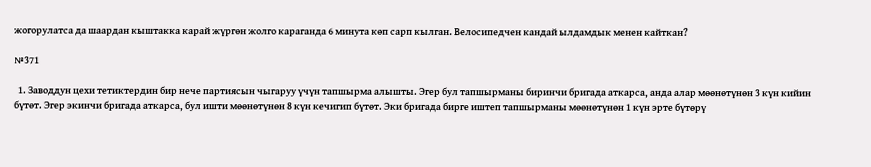жогорулатса да шаардан кыштакка карай жүргөн жолго караганда 6 минута көп сарп кылган. Велосипедчен кандай ылдамдык менен кайткан?

№371

  1. Заводдун цехи тетиктердин бир нече партиясын чыгаруу үчүн тапшырма алышты. Эгер бул тапшырманы биринчи бригада аткарса, анда алар мөөнөтүнөн 3 күн кийин бүтөт. Эгер экинчи бригада аткарса, бул ишти мөөнөтүнөн 8 күн кечигип бүтөт. Эки бригада бирге иштеп тапшырманы мөөнөтүнөн 1 күн эрте бүтөрү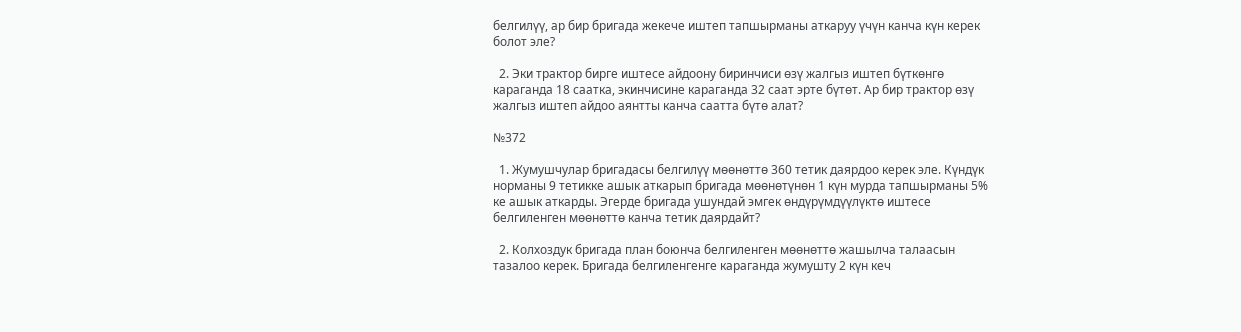белгилүү, ар бир бригада жекече иштеп тапшырманы аткаруу үчүн канча күн керек болот эле?

  2. Эки трактор бирге иштесе айдоону биринчиси өзү жалгыз иштеп бүткөнгө караганда 18 саатка, экинчисине караганда 32 саат эрте бүтөт. Ар бир трактор өзү жалгыз иштеп айдоо аянтты канча саатта бүтө алат?

№372

  1. Жумушчулар бригадасы белгилүү мөөнөттө 360 тетик даярдоо керек эле. Күндүк норманы 9 тетикке ашык аткарып бригада мөөнөтүнөн 1 күн мурда тапшырманы 5% ке ашык аткарды. Эгерде бригада ушундай эмгек өндүрүмдүүлүктө иштесе белгиленген мөөнөттө канча тетик даярдайт?

  2. Колхоздук бригада план боюнча белгиленген мөөнөттө жашылча талаасын тазалоо керек. Бригада белгиленгенге караганда жумушту 2 күн кеч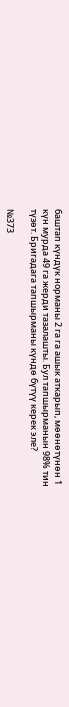баштап күндүк норманы 2 га га ашык аткарып, мөөнөтүнөн 1 күн мурда 49 га жерди тазалашты. Бул тапшырманын 98% тин түзөт. Бригадага тапшырманы күндө бүтүү керек эле?

№373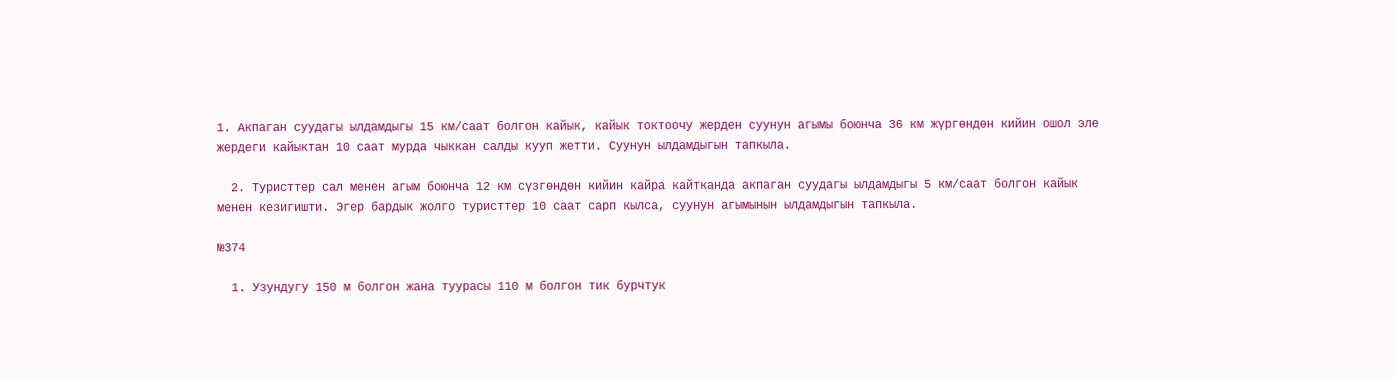1. Акпаган суудагы ылдамдыгы 15 км/саат болгон кайык, кайык токтоочу жерден суунун агымы боюнча 36 км жүргөндөн кийин ошол эле жердеги кайыктан 10 саат мурда чыккан салды кууп жетти. Суунун ылдамдыгын тапкыла.

  2. Туристтер сал менен агым боюнча 12 км сүзгөндөн кийин кайра кайтканда акпаган суудагы ылдамдыгы 5 км/саат болгон кайык менен кезигишти. Эгер бардык жолго туристтер 10 саат сарп кылса, суунун агымынын ылдамдыгын тапкыла.

№374

  1. Узундугу 150 м болгон жана туурасы 110 м болгон тик бурчтук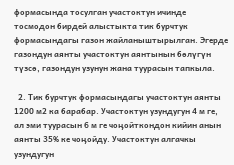формасында тосулган участоктун ичинде тосмодон бирдей алыстыкта тик бурчтук формасындагы газон жайланыштырылган. Эгерде газондун аянты участоктун аянтынын бөлүгүн түзсө, газондун узунун жана туурасын тапкыла.

  2. Тик бурчтук формасындагы участоктун аянты 1200 м2 ка барабар. Участоктун узундугун 4 м ге, ал эми туурасын 6 м ге чоӊойткондон кийин анын аянты 35% ке чоӊойду. Участоктун алгачкы узундугун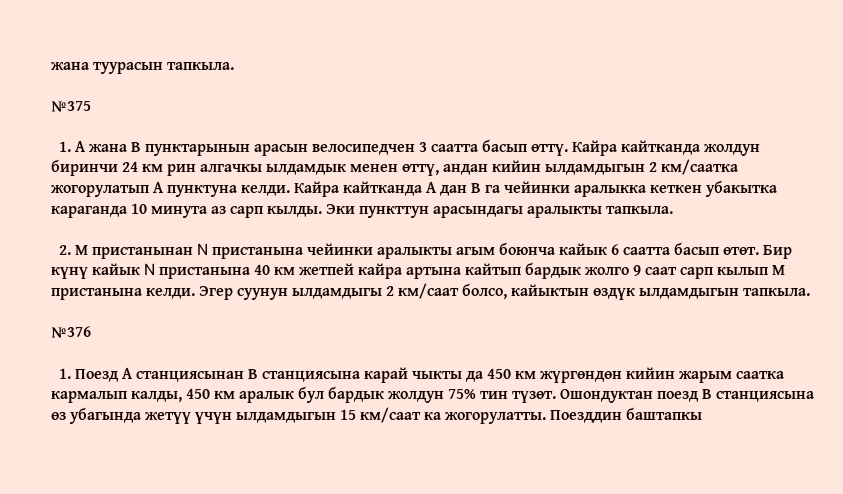жана туурасын тапкыла.

№375

  1. А жана В пунктарынын арасын велосипедчен 3 саатта басып өттү. Кайра кайтканда жолдун биринчи 24 км рин алгачкы ылдамдык менен өттү, андан кийин ылдамдыгын 2 км/саатка жогорулатып А пунктуна келди. Кайра кайтканда А дан В га чейинки аралыкка кеткен убакытка караганда 10 минута аз сарп кылды. Эки пункттун арасындагы аралыкты тапкыла.

  2. М пристанынан N пристанына чейинки аралыкты агым боюнча кайык 6 саатта басып өтөт. Бир күнү кайык N пристанына 40 км жетпей кайра артына кайтып бардык жолго 9 саат сарп кылып М пристанына келди. Эгер суунун ылдамдыгы 2 км/саат болсо, кайыктын өздүк ылдамдыгын тапкыла.

№376

  1. Поезд А станциясынан В станциясына карай чыкты да 450 км жүргөндөн кийин жарым саатка кармалып калды, 450 км аралык бул бардык жолдун 75% тин түзөт. Ошондуктан поезд В станциясына өз убагында жетүү үчүн ылдамдыгын 15 км/саат ка жогорулатты. Поезддин баштапкы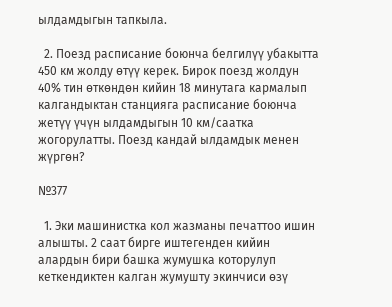ылдамдыгын тапкыла.

  2. Поезд расписание боюнча белгилүү убакытта 450 км жолду өтүү керек. Бирок поезд жолдун 40% тин өткөндөн кийин 18 минутага кармалып калгандыктан станцияга расписание боюнча жетүү үчүн ылдамдыгын 10 км/саатка жогорулатты. Поезд кандай ылдамдык менен жүргөн?

№377

  1. Эки машинистка кол жазманы печаттоо ишин алышты. 2 саат бирге иштегенден кийин алардын бири башка жумушка которулуп кеткендиктен калган жумушту экинчиси өзү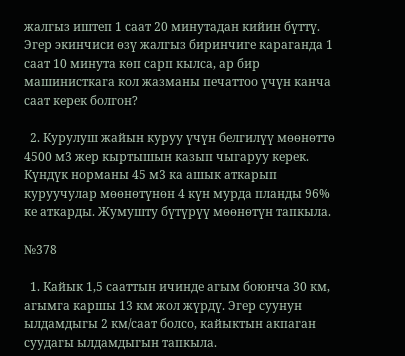жалгыз иштеп 1 саат 20 минутадан кийин бүттү. Эгер экинчиси өзү жалгыз биринчиге караганда 1 саат 10 минута көп сарп кылса, ар бир машинисткага кол жазманы печаттоо үчүн канча саат керек болгон?

  2. Курулуш жайын куруу үчүн белгилүү мөөнөттө 4500 м3 жер кыртышын казып чыгаруу керек. Күндүк норманы 45 м3 ка ашык аткарып куруучулар мөөнөтүнөн 4 күн мурда планды 96% ке аткарды. Жумушту бүтүрүү мөөнөтүн тапкыла.

№378

  1. Кайык 1,5 сааттын ичинде агым боюнча 30 км, агымга каршы 13 км жол жүрдү. Эгер суунун ылдамдыгы 2 км/саат болсо, кайыктын акпаган суудагы ылдамдыгын тапкыла.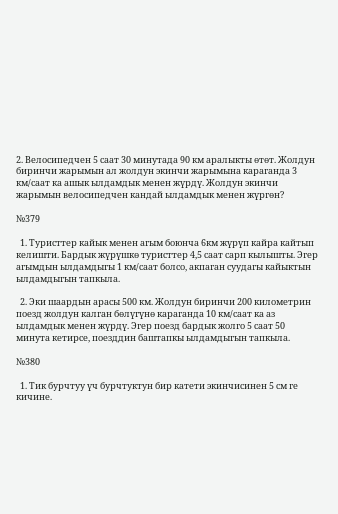2. Велосипедчен 5 саат 30 минутада 90 км аралыкты өтөт. Жолдун биринчи жарымын ал жолдун экинчи жарымына караганда 3 км/саат ка ашык ылдамдык менен жүрдү. Жолдун экинчи жарымын велосипедчен кандай ылдамдык менен жүргөн?

№379

  1. Туристтер кайык менен агым боюнча 6км жүрүп кайра кайтып келишти. Бардык жүрүшкө туристтер 4,5 саат сарп кылышты. Эгер агымдын ылдамдыгы 1 км/саат болсо, акпаган суудагы кайыктын ылдамдыгын тапкыла.

  2. Эки шаардын арасы 500 км. Жолдун биринчи 200 километрин поезд жолдун калган бөлүгүнө караганда 10 км/саат ка аз ылдамдык менен жүрдү. Эгер поезд бардык жолго 5 саат 50 минута кетирсе, поезддин баштапкы ылдамдыгын тапкыла.

№380

  1. Тик бурчтуу үч бурчтуктун бир катети экинчисинен 5 см ге кичине.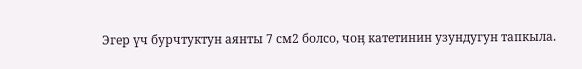Эгер үч бурчтуктун аянты 7 см2 болсо, чоӊ катетинин узундугун тапкыла.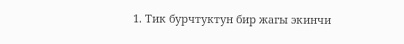1. Тик бурчтуктун бир жагы экинчи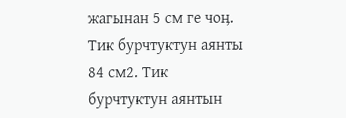жагынан 5 см ге чоӊ. Тик бурчтуктун аянты 84 см2. Тик бурчтуктун аянтын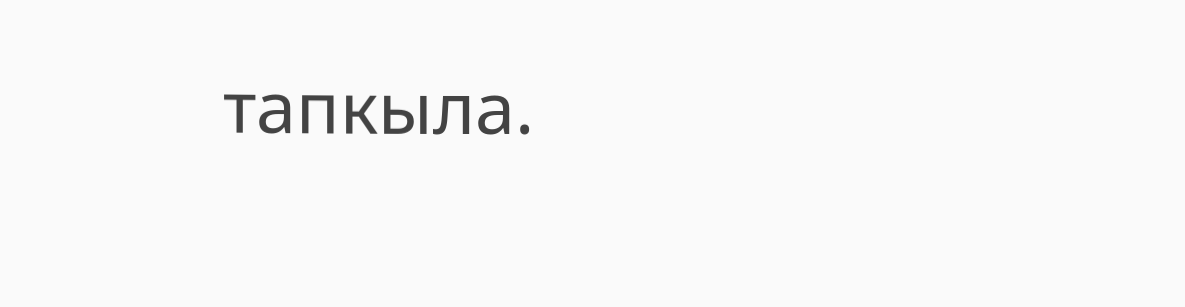тапкыла.